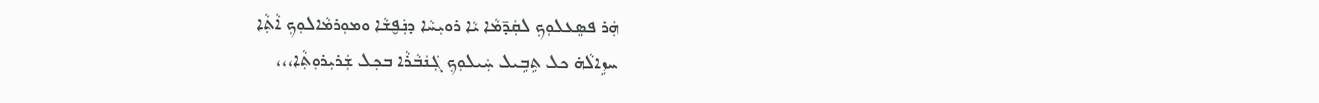ܗܲܪ ܦܣܸܥܠܘܼܟܼ ܠܩܲܕ̄ܡܵܐ ܝܵܐ ܪܘܝܼܚܵܐ ܕܢܲܦ̮ܫܵܐ ܘܡܘܼܪܡܵܐܠܘܼܟܼ ܐܵܬܼܵܐ
ܚܙܹܐܠܵܗ̇ ܟܠ ܬܹܒܹܝܠ ܚܲܝܠܘܼܟܼ ܓܲܢܿܒܵܪܵܐ ܒܟܼܠ ܫܲܪܝܼܪܘܼܬܼܵܐ،،،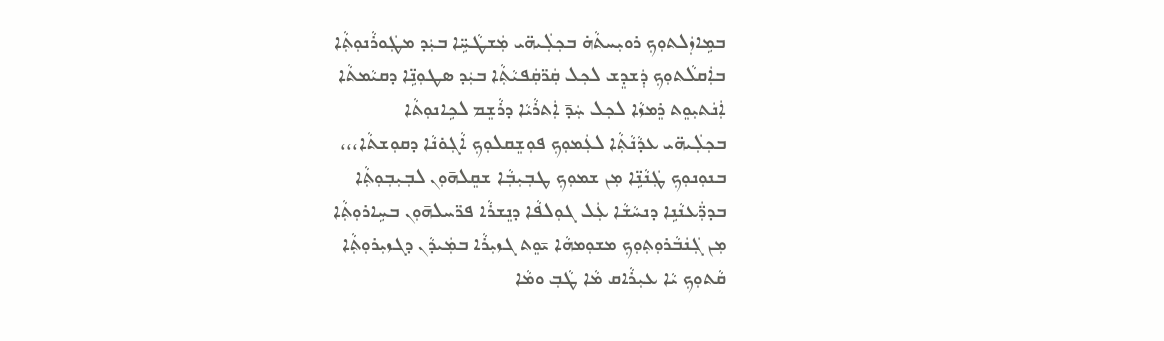ܒܡܹܐܙܲܠܬܘܼܟܼ ܪܘܝܼܚܬܵܗ̇ ܒܟܼܠܲܝܗ̈ܝ ܡܲܫܛܵܚܹ̈ܐ ܒܝܲܕ ܡܛܲܘܪܵܢܘܼܬܼܵܐ
ܒܐܲܩܠܵܬܘܼܟܼ ܕܲܫܕܸܫ ܠܟܼܠ ܩܲܪ̈ܩܲܦܝܵܬܼܵܐ ܒܝܲܕ ܣܛܘܼܢܹ̈ܐ ܕܩܝܵܡܬܵܐ
ܐܲܢܿܬܝܼܘܸܬ ܪܸܡܙܵܐ ܠܟܼܠ ܚܲܕ̄ ܐܲܬܪܵܝܵܐ ܕܪܵܫܸܡ ܠܟܹܐܢܘܼܬܵܐ
ܒܟܼܠܲܝܗ̈ܝ ܥܕܵܢܵܬܼܵܐ ܠܥܲܡܘܼܟܼ ܦܘܼܫܸܩܠܘܼܟܼ ܐܵܓܼܘ̇ܢܵܐ ܕܩܘܼܫܬܵܐ،،،
ܒܢܘܼܢܘܼܟܼ ܛܲܢܵܢܹ̈ܐ ܡܼܢ ܫܡܘܼܟܼ ܛܒܼܝܼܒܼܵܐ ܫܩܸܠܗ̄ܘܼܢ ܠܒܼܝܼܒܼܘܼܬܼܵܐ
ܒܕܪ̈ܲܥܢܵܢܹܐ ܕܢܚܵܫܵܐ ܥܲܠ ܓܘܼܠܦܵܐ ܕܢܸܫܪܵܐ ܦܪ̈ܚܠܗ̄ܘܼܢ ܒܚܹܐܪܘܼܬܼܵܐ
ܡܼܢ ܓܲܢܿܒܵܪܘܼܬܼܘܼܟܼ ܡܫܘܼܡܗܵܐ ܝ̄ܘܸܬ ܓܙܝܼܪܵܐ ܒܡܲܝܕܵܢ ܕܓܙܝܼܪܘܼܬܼܵܐ
ܩܵܬܘܼܟܼ ܝܵܐ ܥܝܼܪܵܐܩ ܡܵܐ ܛܵܒܼ ܘܡܵܐ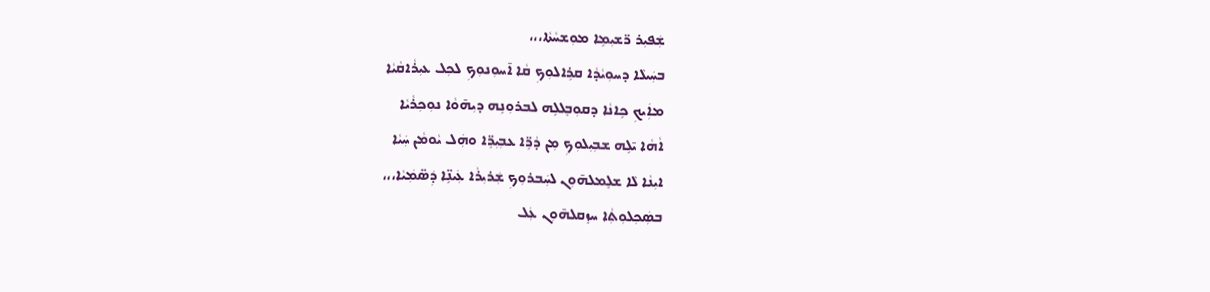ܫܲܦܝܼܪ ܪ̈ܫܝܼܡܹܐ ܡܘܼܫܚܵܬܵܐ،،،
ܒܚܲܝܠܵܐ ܕܚܘܼܝܵܕܵܐ ܩܪܹܐܠܘܼܟܼ ܩܵܐ ܐ̄ܚܘܼܢܘܼܟܼ ܠܟܼܠ ܥܝܼܪܵܐܩܵܝܵܐ
ܡܐܲܝܟܼ ܟܹܐܢܵܐ ܕܩܘܼܒܸܠܠܹܗ ܠܒܪܘܼܢܹܗ ܕܝܼܗ̄ܘܵܐ ܢܘܼܟܼܪܵܝܵܐ
ܐܵܗܵܐ ܝ̄ܠܹܗ ܫܒܼܝܼܠܘܼܟܼ ܡܼܢ ܕܵܪܹ̈ܐ ܥܒܼܝܼܪܹ̈ܐ ܘܗܲܠ ܝܵܘܡܵܢ ܚܲܝܵܐ
ܐܝܼܢܵܐ ܠܵܐ ܫܠܸܡܠܗ̄ܘܼܢ ܠܚܲܒܪܘܼܟܼ ܫܲܪܝܼܪܵܐ ܥܲܝܢܹ̈ܐ ܕܲܣ̈ܡܲܝܵܐ،،،
ܒܣܲܟܼܠܘܼܬܼܵܐ ܚܙܸܩܠܗ̄ܘܼܢ ܥܲܠ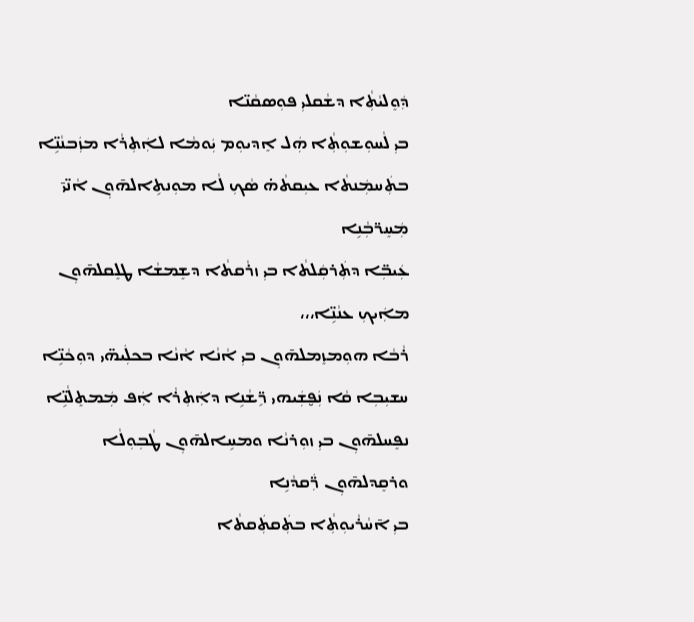ܕܲܘܸܠܝܵܬܼܵܐ ܕܫܵܩܠܝܼ ܦܘܼܣܩܵܢ̈ܐ
ܒܝܼ ܠܵܚܘܼܫܘܼܬܼܵܐ ܗܲܠ ܐܸܕܝܘܼܡ ܝܲܘܡܵܐ ܠܐܲܬܼܪܵܐ ܡܙܲܒܢܵܢܹ̈ܐ
ܒܬܲܚܡܲܢܬܵܐ ܥܝܼܩܬܵܗ̇ ܣܵܟܼ ܠܵܐ ܡܘܼܢܬܹܐܠܗ̄ܘܼܢ ܐܵܢ̈ܝ̄ ܡܲܚܸܪ̈ܒܼܵܢܹܐ
ܥܲܝܒܼ̈ܐ ܕܬܲܪܩܲܠܬܵܐ ܒܝܼ ܙܪܵܩܬܵܐ ܕܫܸܡܫܵܐ ܛܠܸܩܠܗ̄ܘܼܢ ܡܐܲܝܟܼ ܥܢܵܢܹ̈ܐ،،،
ܪܵܒܵܐ ܗܘܼܡܙܸܡܠܗ̄ܘܼܢ ܒܝܼ ܐܵܢܵܐ ܐܵܢܵܐ ܒܟܠܲܝܗ̈ܝ ܕܘܼܟܵܢܹ̈ܐ
ܚܫܝܼܒܼܐ ܩܵܐ ܢܲܦ̮ܫܲܝܗܝ ܪܹ̈ܫܵܢܹܐ ܕܐܲܬܼܪܵܐ ܐܲܦ ܡܲܡܬܸܠܵܢܹ̈ܐ
ܢܦܸܚܠܗ̄ܘܼܢ ܒܝܼ ܙܘܼܪܢܵܐ ܘܡܚܹܐܠܗ̄ܘܼܢ ܛܵܒܼܘܼܠܵܐ ܘܪܩܸܕܠܗ̄ܘܼܢ ܪ̈ܲܩܕܵܢܹܐ
ܒܝܼ ܐ̄ܚܵܪܵܝܘܼܬܼܵܐ ܒܬܲܩܬܲܩܬܵܐ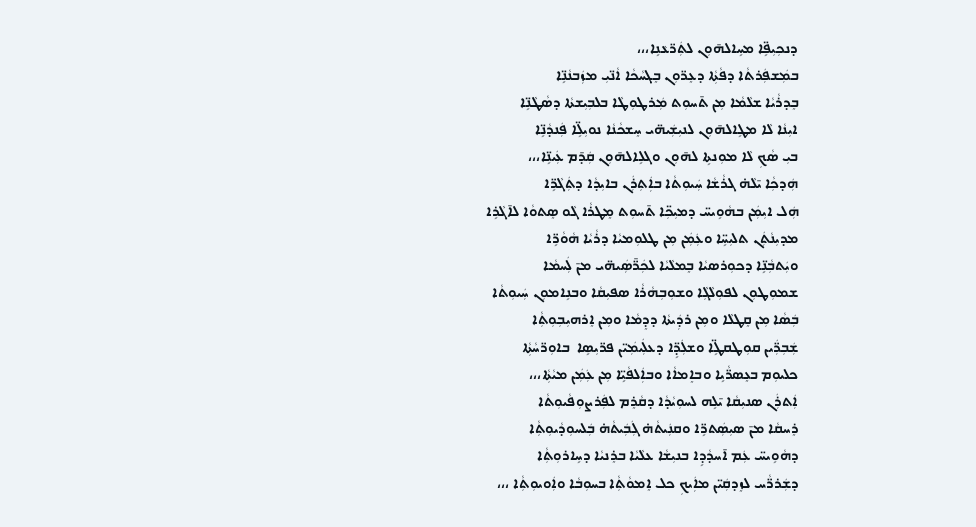ܕܢܟܼܝܼܦܹ̈ܐ ܡܚܹܐܠܗ̄ܘܼܢ ܠܬܲܪ̈ܥܵܢܹܐ،،،
ܒܡܲܫܦܲܪܬܵܐ ܕܦܵܬܼܵܐ ܕܥܸܪ̈ܘܼܢ ܒܸܓܚܵܟܵܐ ܐܵܢ̈ܝܼ ܡܙܲܒܢܵܢܹ̈ܐ
ܒܸܕܪܵܝܵܐ ܫܠܵܡܵܐ ܡܼܢ ܬ̄ܚܘܼܬ ܡܲܪܛܘܼܛܵܐ ܒܠܒܼܝܼܫܬܵܐ ܕܣܵܛܵܢܹ̈ܐ
ܐܝܼܢܵܐ ܠܵܐ ܡܛܹܐܠܗ̄ܘܼܢ ܠܢܝܼܫܲܝܗ̈ܝ ܚܸܫܟܵܢܵܐ ܢܘܝܼܠܹ̈ܐ ܦܲܢܕܵܢܹ̈ܐ
ܒܝܼ ܣܵܟܼ ܠܵܐ ܡܘܼܢܬܹܐ ܠܗ̄ܘܼܢ ܘܓܠܹܐܠܗ̄ܘܼܢ ܩܲܕ̄ܡ ܥܲܝܢܹ̈ܐ،،،
ܗܲܕܟܼܵܐ ܝ̄ܠܵܗ̇ ܓܪܵܫܵܐ ܚܲܝܘܼܬܵܐ ܒܐܲܬܼܪܲܢ ܒܐܝܼܕܵܐ ܕܬܲܓܵܪܹ̈ܐ
ܗܲܠ ܐܝܼܡܲܢ ܒܗܵܘܹܝܚ̈ ܕܡܝܼܟܼ̈ܐ ܬ̄ܚܘܼܬ ܡܸܛܪܵܐ ܓܵܘ ܣܸܬܘܵܐ ܠܐ̄ܓܵܪܹܐ
ܡܕܝܼܢܵܬܲܢ ܬܠܝܼܚܹ̈ܐ ܘܥܲܡܲܢ ܡܼܢ ܛܠܘܼܡܝܵܐ ܕܪܵܝܵܐ ܗܵܘܵܪܹ̈ܐ
ܘܝܲܬܒܼܵܢܹ̈ܐ ܕܟܘܼܪܣܝܵܐ ܒܸܡܠܵܝܵܐ ܠܟܲܪ̈̄ܣܲܝܗ̈ܝ ܡܢ̄ ܠܲܚܡܵܐ
ܫܡܘܼܛܘܼܢ ܠܦܘܼܠܵܓܼܵܐ ܘܫܘܼܒܼܗܵܪܵܐ ܣܦܝܼܩܵܐ ܘܒܢܹܐܡܘܼܢ ܚܲܝܘܼܬܵܐ
ܒܲܣܵܐ ܡܼܢ ܩܸܛܠܵܐ ܘܡܼܢ ܪܕܲܝܬܵܐ ܕܕܸܡܵܐ ܘܡܼܢ ܐܸܪܗܝܼܒܼܘܼܬܼܵܐ
ܫܲܒܼܪ̈ܲܝܢ ܩܘܼܛܩܛܹ̈ܐ ܘܫܠܲܕܹ̈ܐ ܕܥܠܲܝܡܲܝ̈ܢ ܦܪ̈ܝܼܣܹܐ  ܒܐܘܼܪ̈ܚܵܬܼܵܐ
ܟܠܝܘܼܡ ܒܥܸܣܪ̈ܵܝܹܐ ܘܒܐܸܡܐܵܐ ܘܒܐܲܠܦܵܝܹ̈ܐ ܡܼܢ ܥܲܡܲܢ ܡܝܵܬܼܵܐ،،،
ܐܲܬܪܲܢ ܣܢܝܼܩܵܐ ܝ̄ܠܹܗ ܠܚܘܼܝܵܕܵܐ ܕܩܵܪܸܡ ܠܦܲܪܨܘܼܦܵܝܘܼܬܵܐ
ܪܸܚܩܵܐ ܡܢ̄ ܣܝܼܣܲܬܪܹ̈ܐ ܘܩܢܲܝܬܵܗ̇ ܓܲܒܲܝܬܵܗ̇ ܒܲܠܚܘܼܕܵܝܘܼܬܼܵܐ
ܕܗܵܘܹܝܚ̈ ܥܲܡ ܐ̄ܚܕܵܕܹܐ ܒܢܝܼܫܵܐ ܥܠܵܝܵܐ ܒܪܸܢܝܵܐ ܕܚܹܐܪܘܼܬܼܵܐ
ܕܫܲܪܪ̈ܵܚ ܠܙܸܕܩܲܝ̈ܢ ܡܐܲܝܟܼ ܟܠ ܐܸܡܘܵܬܼܵܐ ܒܚܘܼܒܵܐ ܘܐܲܘܝܘܼܬܼܵܐ ،،،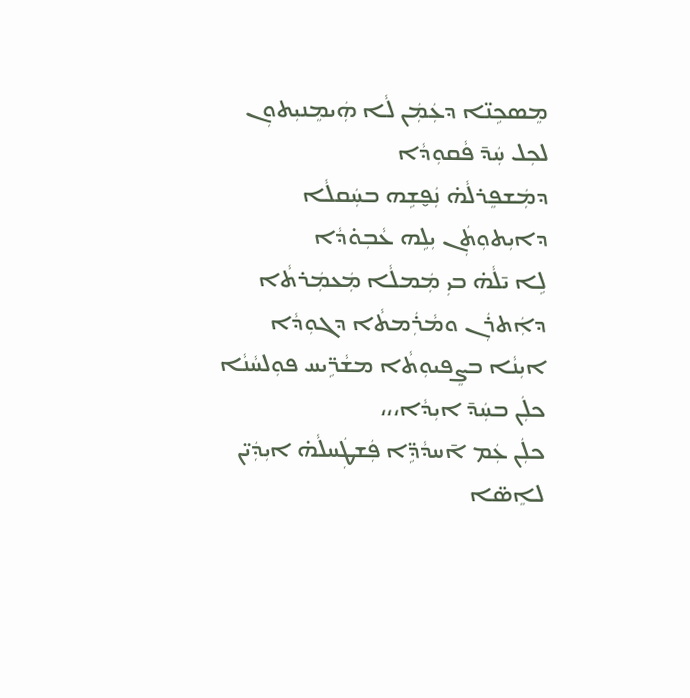ܡܸܣܟܹܢ̈ܐ ܕܥܲܡܲܢ ܠܵܐ ܗܲܝܡܸܢܝܼܬܘܼܢ ܠܟܼܠ ܚܲܕ̄ ܦܵܩܘܼܕܵܐ
ܕܡܲܫܦܸܪܠܵܗ̇ ܢܲܦ̮ܫܹܗ ܒܚܲܩܠܵܐ ܕܐܝܼܬܘܼܬܲܢ ܝܼܠܹܗ ܥܵܒܼܘ̇ܕܵܐ
ܠܹܐ ܝ̄ܠܵܗ̇ ܒܝܼ ܡܲܡܠܵܐ ܡܲܥܡܲܪܬܵܐ ܕܐܲܬܪܲܢ ܘܡܵܪܲܡܬܵܐ ܕܓܘܼܕܵܐ
ܐܝܼܢܵܐ ܒܨܸܦܝܘܼܬܵܐ ܡܫܵܪܹ̈ܝܚ ܦܘܼܠܚܵܢܵܐ ܟܠܲܢ ܒܚܲܕ̄ ܐܝܼܕܵܐ،،،
ܟܠܲܢ ܥܲܡ ܐ̄ܚܕܵܕܹ̈ܐ ܦܲܫܛܲܚܠܵܗ̇ ܐܝܼܕܲܝ̈ܢ ܠܐܸܣ̈ܐ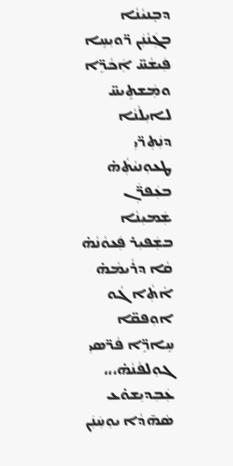ܕܒܸܢܝܵܢܵܐ
ܒܓܲܢܵܢܲܢ ܪ̈ܘܝܼܚܹܐ ܦܲܝܫܵܚ̈ ܐܲܟܵܪܹ̈ܐ ܘܡܲܫܬܹܝܚ̈ ܠܐܝܼܠܵܢܵܐ
ܕܢܲܬܼܪ̈ܝܼ ܛܥܘܼܢܝܵܬܼܵܗ̇ ܒܥܲܦܪ̈ܲܢ ܫܲܡܝܼܢܵܐ ܒܫܲܦܝܼܪ ܦܲܥܘܵܢܵܗ̇
ܩܵܐ ܕܪܵܝܡܵܗ̇ ܐܵܬܼܵܐ ܓܵܘ ܐܘܼܦܩ̈ܐ ܚܹܐܪܹ̈ܐ ܦܵܪ̈ܣܝܼ ܓܘܼܠܦܵܢܵܗ̇،،،
ܥܲܒܼܕܝܼܫܘ̇ܥ ܣܵܗ̄ܕܵܐ ܝܘܼܚܲܢܲܢ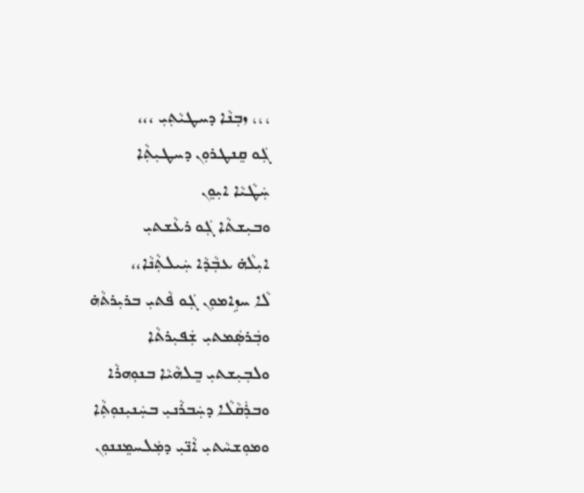،،، ܙܒܼܢܵܐ ܕܚܛܝܵܬܼܝܼ ،،،
ܓܲܘ ܩܸܢܛܪܘܼܢ ܕܚܛܝܼܬܼܵܐ
ܚܲܛܵܝܵܐ ܐܝܼܘܸܢ
ܘܒܝܼܫܬܵܐ ܓܲܘ ܪܥܵܫܬܝܼ
ܐܝܼܠܵܗ̇ ܥܒܼܵܕܵܐ ܚܲܝܠܬܼܵܢܵܐ،،
ܠܵܐ ܚܙܹܐܡܘܼܢ ܓܲܘ ܦܵܬܝܼ ܒܪܝܼܪܬܵܗ̇
ܘܒܲܪܣܲܡܬܝܼ ܫܲܦܝܼܪܬܵܐ
ܘܠܒܼܝܼܫܬܝܼ ܒܸܠܗܵܝܵܐ ܒܢܘܼܗܪܵܐ
ܘܒܪܲܩܵܠܵܐ ܕܚܲܒܪܵܢܝܼ ܒܚܲܢܝܼܢܘܼܬܼܵܐ
ܘܡܘܼܫܚܵܬܝܼ ܐܵܢ̈ܝܼ ܕܡܲܠܚܡܸܢܢܘܼܢ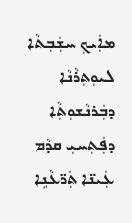ܡܐܲܝܟܼ ܚܫܲܒܼܬܵܐ ܠܝܘܼܬܼܪܵܢܵܐ ܕܒܲܪܢܵܫܘܼܬܼܵܐ
ܕܦܲܬܼܚܝܼ ܩܕܵܡ ܥܲܝܢ̈ܐ ܬܲܪ̈ܥܵܢܹܐ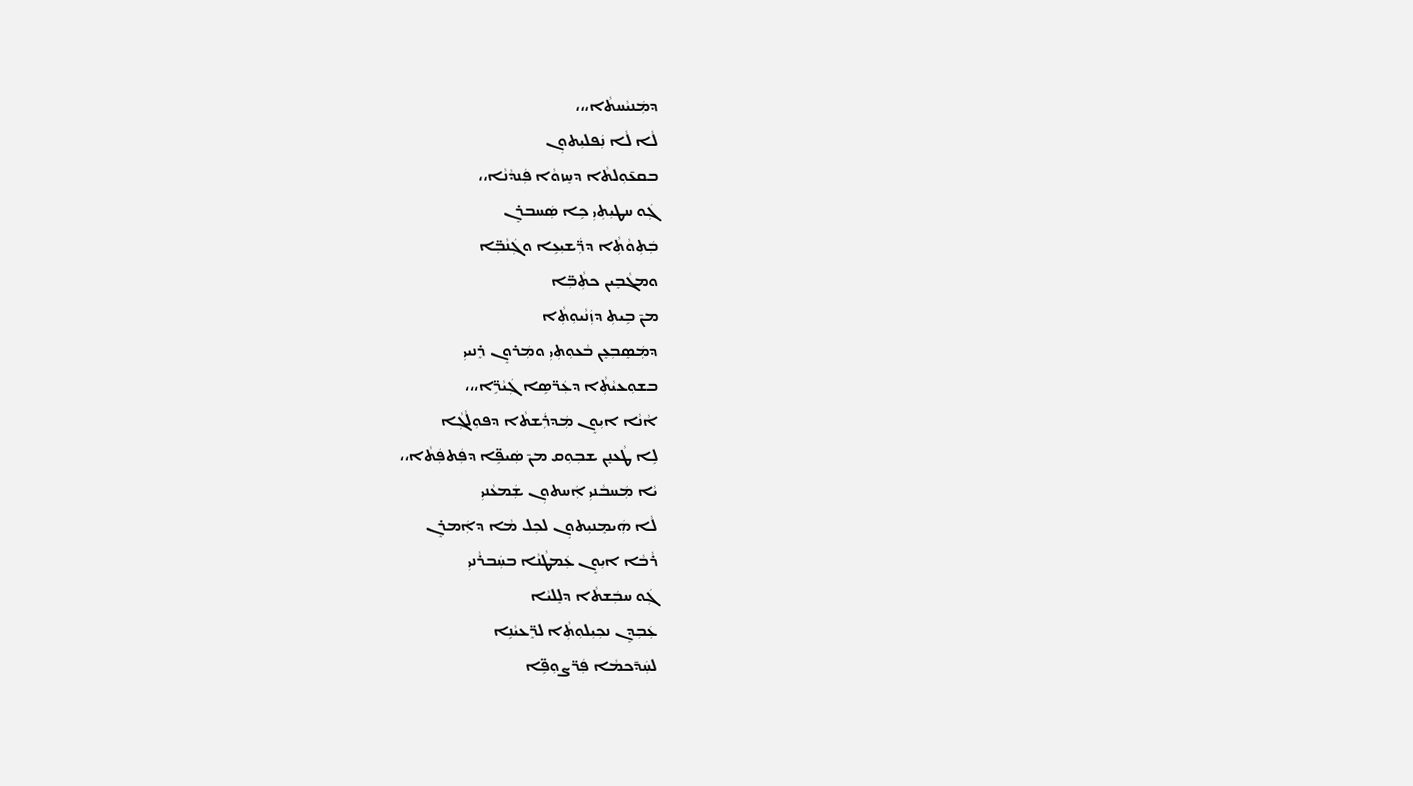ܕܡܲܢܝܵܚܬܵܐ،،،
ܠܵܐ ܠܵܐ ܢܲܦܠܝܼܬܘܼܢ
ܒܩܥ̄ܘܼܠܬܵܐ ܕܚܸܙܘܵܐ ܦܲܢܕܵܢܵܐ،،
ܓܲܘ ܚܛܝܼܬܼܝܼ ܟܹܐ ܣܲܚܒܪܸܢ
ܒܲܬܼܘܵܬܼܵܐ ܕܪ̈ܲܫܝܼܥܹܐ ܘܓܲܢܵܒܼ̈ܐ
ܘܡܓܵܒܸܝܢ ܟܬܼܵܒܼ̈ܐ
ܡܢ̄ ܒܹܝܬܼ ܕܙܲܢܵܝܘܼܬܼܵܐ
ܕܡܲܣܸܒܼܥܸܢ ܒܵܥܘܼܬܼܝܼ ܘܡܲܪܘܸܢ ܪܸܢܝܝܼ
ܒܫܘܼܥܝܵܬܼܵܐ ܕܥܲܪ̈ܣܹܐ ܓܲܝܵܪܹ̈ܐ،،،
ܐܵܢܵܐ ܐܝܼܘܸܢ ܡܲܕܪܲܫܬܵܐ ܕܦܘܼܠܵܓܼܵܐ
ܠܹܐ ܛܵܥܢܸܢ ܫܒܼܘܼܩ ܡܢ̄ ܣܲܝܦܹ̈ܐ ܕܦܲܬܦܲܬܵܐ،،
ܝܵܐ ܡܲܚܒܵܢܝܼ ܐܲܚܬܘܼܢ ܫܲܡܥܵܢܝܼ
ܠܵܐ ܗܲܝܡܸܢܝܼܬܘܼܢ ܠܟܼܠ ܡܵܐ ܕܐܲܡܪܸܢ
ܪܵܒܵܐ ܐܝܼܘܸܢ ܥܲܡܛܵܢܵܐ ܒܚܲܒܪܵܢܝܼ
ܓܲܘ ܚܒܲܫܬܵܐ ܕܠܸܠܝܵܐ
ܥܲܒܼܕܸܢ ܢܟܼܝܼܠܘܼܬܼܵܐ ܠܪܸ̈ܥܝܵܢܹܐ
ܠܚܲܕ̄ܟܡܵܐ ܦܲܪ̈ܨܘܼܦܹ̈ܐ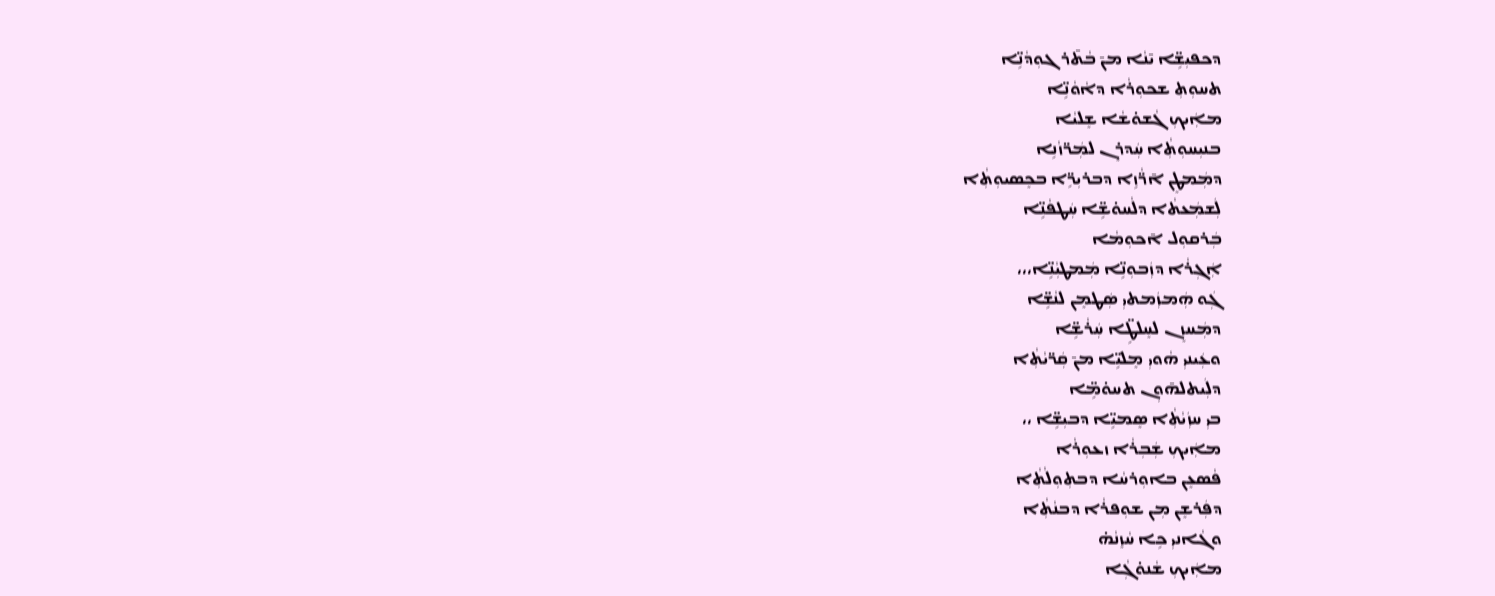ܕܟܦܝܼܫܹ̈ܐ ܝ̄ܢܵܐ ܡܢ̄ ܒܵܬ̄ܪ ܓܘܼܕܵܢܹ̈ܐ
ܬܚܘܼܬܼ ܫܟܘܼܪܵܐ ܕܐܵܘܵܢܹ̈ܐ
ܡܐܲܝܟܼ ܓܵܫܘ̇ܫܵܐ ܫܸܠܝܵܐ
ܒܢܝܼܚܘܼܬܼܵܐ ܚܲܕܪܸܢ ܠܡܲܪ̈ܙܵܢܹܐ
ܕܡܲܡܛܸܢ ܐ̄ܪ̈ܵܙܹܐ ܕܒܪܝܼܪܹ̈ܐ ܒܟܸܣܝܘܼܬܼܵܐ
ܠܲܫܡܲܥܬܵܐ ܕܠܵܚܘ̇ܫܹ̈ܐ ܚܲܛܦܵܢܹ̈ܐ
ܒܲܪܩܘܼܠ ܐ̄ܟܘܼܡܵܐ
ܐܲܓܼܪܵܐ ܕܙܲܒܘܼܢܹ̈ܐ ܡܲܡܛܝܼܵܢܹ̈ܐ،،،
ܓܲܘ ܗܲܡܙܲܡܬܝܼ ܣܲܛܡܸܢ ܠܢܵܫܹ̈ܐ
ܕܡܲܚܙܸܢ ܠܚܸܠܛܹ̈ܐ ܚܲܪܵܫܹ̈ܐ
ܘܥܲܝܢܝܼ ܗܵܘܝܼ ܡܸܠܝܹ̈ܐ ܡܢ̄ ܩܲܪ̈ܝܵܬܼܵܐ
ܕܠܲܝܬܠܗ̄ܘܼܢ ܬܚܘ̇ܡܹ̈ܐ
ܒܝܼ ܚܙܲܝܵܬܼܵܐ ܣܸܡܝܹ̈ܐ ܕܒܝܼܫܹ̈ܐ ،،
ܡܐܲܝܟܼ ܫܲܒܼܪܵܐ ܙܥܘܼܪܵܐ
ܦܵܣܥܸܢ ܒܐܘܼܪܚܵܐ ܕܒܬܼܘܼܠܵܬܼܵܐ
ܕܦܲܪܫܸܢ ܡܼܢ ܫܘܼܦܪܵܐ ܕܒܢܵܬܼܵܐ
ܘܓܵܐܢܝܼ ܟܹܐ ܚܵܙܸܢܵܗ̇
ܡܐܲܝܟܼ ܫܵܢܘ̇ܓܼܵܐ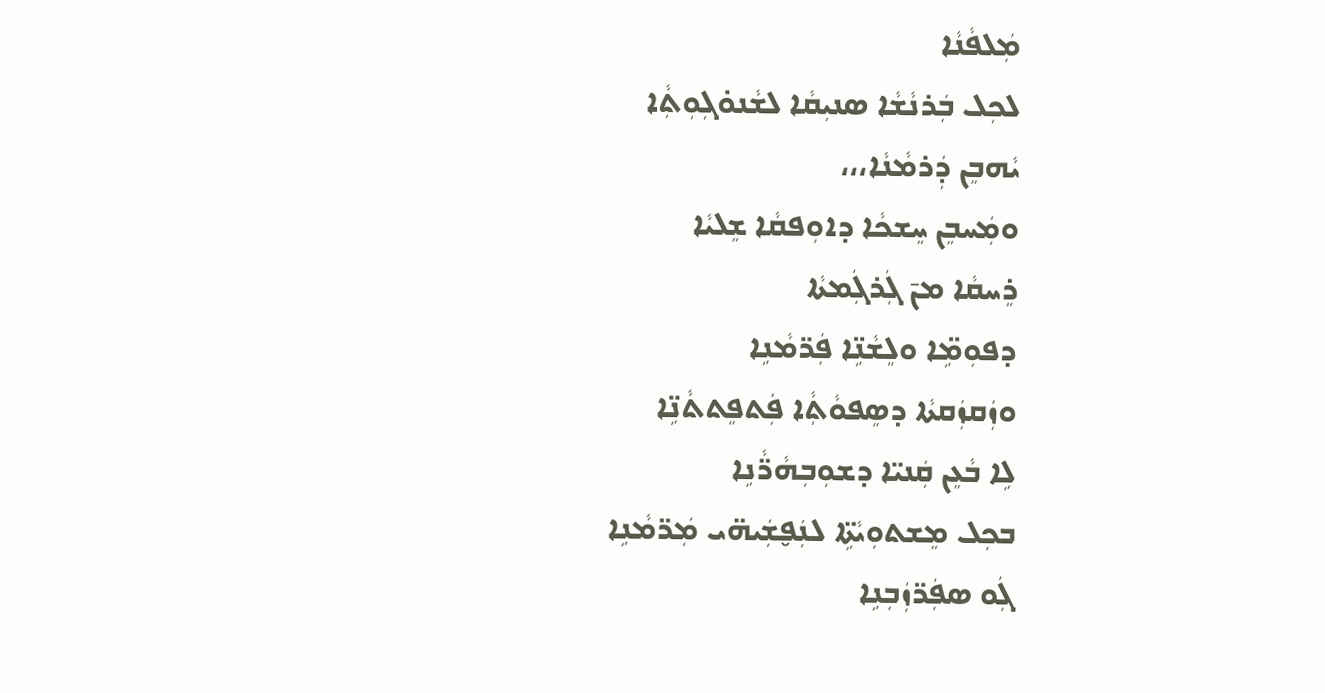ܡܲܠܦܵܢܵܐ
ܠܟܼܠ ܒܲܪܢܵܫܵܐ ܣܢܝܼܩܵܐ ܠܫܵܢܘ̇ܓܼܘܼܬܼܵܐ
ܝܵܗܒܸܢ ܕܲܪܡܵܢܵܐ،،،
ܘܡܲܚܒܸܢ ܚܸܫܟܵܐ ܕܐܘܼܦܩܵܐ ܫܸܠܝܵܐ
ܪܸܚܩܵܐ ܡܢ̄ ܓܲܪܓܲܡܬܵܐ
ܕܦܘܼܡܹ̈ܐ ܘܠܸܫܵܢܹ̈ܐ ܦܲܪ̈ܡܵܢܹܐ
ܘܙܲܩܙܲܩܬܵܐ ܕܣܸܦܘܵܬܼܵܐ ܦܲܬܦܸܬܬܵܢܹ̈ܐ
ܠܹܐ ܒܵܥܸܢ ܩܲܢܝ̈ܐ ܕܫܘܼܒܼܗܵܪ̈ܵܢܹܐ
ܒܟܼܠ ܡܸܫܬܘܼܝܵܬܹ̈ܐ ܠܢܲܦ̮ܫܲܝܗ̈ܝ ܡܲܪ̈ܡܵܢܹܐ
ܓܲܘ ܣܦܲܪ̈ܙܲܒܼܢܹܐ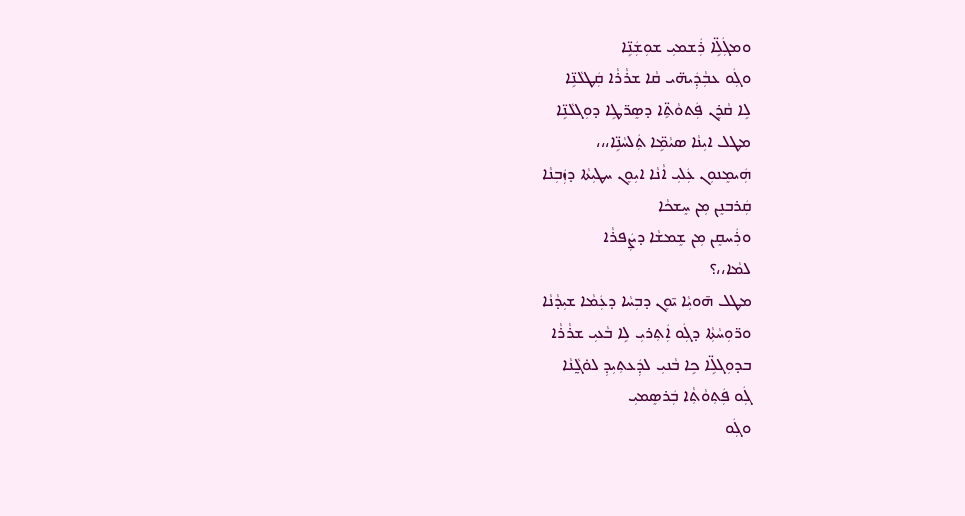ܘܡܓܲܠܹ̈ܐ ܪܲܫܡܝܼ ܫܘܼܫܲܢܹ̈ܐ
ܘܓܲܘ ܥܒܼܵܕܲܝܗ̈ܝ ܩܵܐ ܫܪܵܪܵܐ ܩܲܛܠܵܢܹ̈ܐ
ܠܹܐ ܩܵܪܸܢ ܦܲܬܘܵܬܹ̈ܐ ܕܣܸܪ̈ܛܹܐ ܕܘܼܓܠܵܢܹ̈ܐ
ܡܛܠ ܐܝܼܢܵܐ ܣܝܵܡܹ̈ܐ ܬܲܠܚܵܢܹ̈ܐ،،،
ܗܲܝܡܸܢܘܼܢ ܥܲܠܝܼ ܐܵܢܵܐ ܐܝܼܘܸܢ ܚܛܝܼܬܵܐ ܕܙܲܒܼܢܵܐ
ܩܲܪܒܢܸܢ ܡܼܢ ܚܸܫܟܵܐ
ܘܪܲܚܩܸܢ ܡܼܢ ܫܸܡܫܵܐ ܕܨܲܦܪܵܐ
ܠܡܵܐ،،؟
ܡܛܠ ܗ̄ܘܝܼܵܐ ܝ̄ܘܸܢ ܕܒܼܚܵܐ ܕܥܲܡܵܐ ܫܝܼܕܵܢܵܐ
ܘܪ̈ܘܼܚܵܬܼܵܐ ܕܓܲܘ ܐܲܬܼܪܝܼ ܠܹܐ ܒܵܥܝܼ ܫܪܵܪܵܐ
ܒܕܘܼܓܠܹ̈ܐ ܟܹܐ ܒܵܢܝܼ ܠܕܲܥܬܼܝܼܕܼ ܠܘ̇ܓ̰ܵܢܵܐ
ܓܲܘ ܦܲܬܼܘܵܬܼܵܐ ܒܲܪܣܸܡܝܼ
ܘܓܲܘ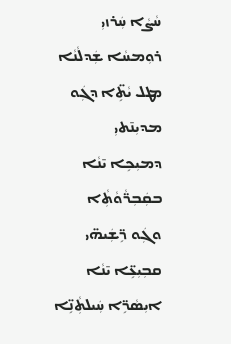ܚܵܨܵܐ ܚܲܪܙܝܼ ܪܘܼܡܚܵܐ ܫܲܕܠܵܢܵܐ
ܡܛܠ ܝܵܬܹ̈ܐ ܕܓܲܘ ܡܕܝܼܢ̄ܬܝܼ
ܕܡܝܼܟܹܐ ܝ̄ܢܵܐ ܒܩܲܒܼܪ̈ܵܘܵܬܼܵܐ
ܘܓܲܘ ܪܹ̈ܫܲܝܗ̈ܝ ܩܒܼܝܼܥܹ̈ܐ ܝ̄ܢܵܐ
ܐܝܼܣܵܪܹ̈ܐ ܚܲܝܠܬܼܵܢܹ̈ܐ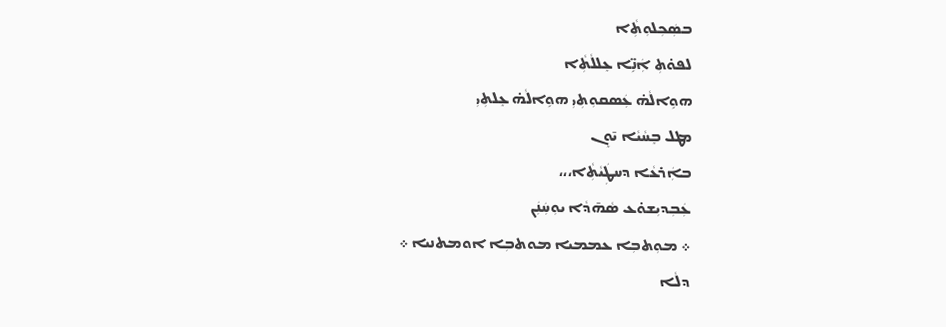ܒܣܲܟܼܠܘܼܬܼܵܐ
ܠܦܘ̇ܬܼ ܐܲܢܹ̈ܐ ܥܸܠܠܵܬܼܵܐ
ܗܘܹܐܠܵܗ̇ ܥܲܣܩܘܼܬܼܝܼ ܗܘܹܐܠܵܗ̇ ܥܸܠܬܼܝܼ
ܡܛܠ ܒܸܚܵܝܵܐ ܝ̄ܘܸܢ
ܒܐܲܪܥܵܐ ܕܚܛܲܝܵܬܼܵܐ،،،
ܥܲܒܼܕܝܼܫܘ̇ܥ ܣܵܗ̄ܕܵܐ ܝܘܼܚܲܢܲܢ
܀ ܡܘܼܬܒܼܐ ܥܡܡܝܐ ܡܘܬܒܼܐ ܐܘܡܬܢܝܐ ܀
ܕܠܵܐ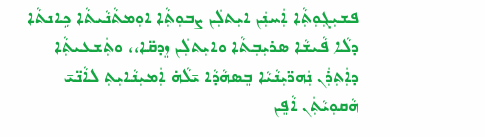ܦܫܝܼܓܼܘܼܬܼܵܐ ܐܲܚܢܲܢ ܐܝܼܬܠܲܢ ܨܒܘܼܬܼܵܐ ܐܘܼܡܬܵܢܵܝܬܵܐ ܟܹܐܢܬܵܐ ܕܠܵܐ ܦܵܝܫܵܐ ܣܪܝܼܒܼܬܵܐ ܘܐܝܼܬܠܲܢ ܙܸܕܩ̈ܐ،، ܘܬܲܫܥܝܬܼܵܐ ܕܐܲܬܼܪܲܢ ܢܲܗܪ̈ܝܼܢܵܝܵܐ ܒܸܣܗܵܕܵܐ ܝ̄ܠܵܗ̇ ܐܲܡܝܼܢܵܐܝܼܬܼ ܠܐܵܢ̈ܝ̄ ܗܵܩܘܼܝܵܬܲܢ ܐܵܦܸܢ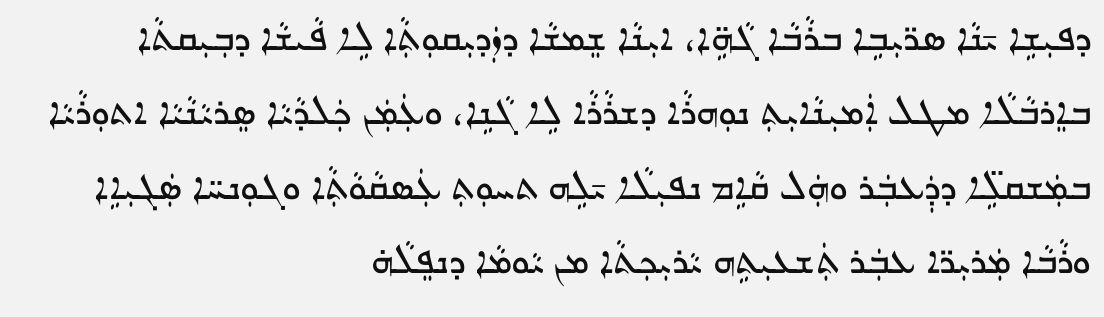ܕܦܝܼܫܹܐ ܝ̄ܢܵܐ ܣܪ̈ܝܼܒܹܐ ܒܪܵܒܵܐ ܓܵܗܹ̈ܐ، ܐܝܼܢܵܐ ܫܸܡܫܵܐ ܕܙܲܕܝܼܩܘܼܬܼܵܐ ܠܹܐ ܦܵܝܫܵܐ ܕܒܼܝܼܩܬܵܐ ܒܐܸܪܒܵܠܵܐ ܡܛܠ ܐܲܡܝܼܢܵܐܝܼܬܼ ܢܘܼܗܪܵܐ ܕܫܪܵܪܵܐ ܠܹܐ ܓܵܢܹܐ، ܘܥܲܡܲܢ ܟܲܠܕܵܝܵܐ ܣܸܪܝܵܢܵܝܵܐ ܐܬܘܼܪܵܝܵܐ ܒܡܲܫܩܠܹ̈ܐ ܕܕܲܥܒܲܪ ܘܗܲܠ ܩܵܐܹܡ ܢܦܝܼܠܵܐ ܝ̄ܠܹܗ ܬܚܘܼܬܼ ܥܲܣܩܵܘܵܬܼܵܐ ܘܓܘܼܢܚ̈ܐ ܣܲܓܝܼܐܹܐ ܘܪܵܒܵܐ ܡܲܪܝܼܪ̈ܐ ܥܒܲܪ ܬܲܫܥܝܼܬܹܗ ܝܵܪܝܼܟܼܬܵܐ ܡܢ ܝܵܘܡܵܐ ܕܢܦܸܠܵܗ̇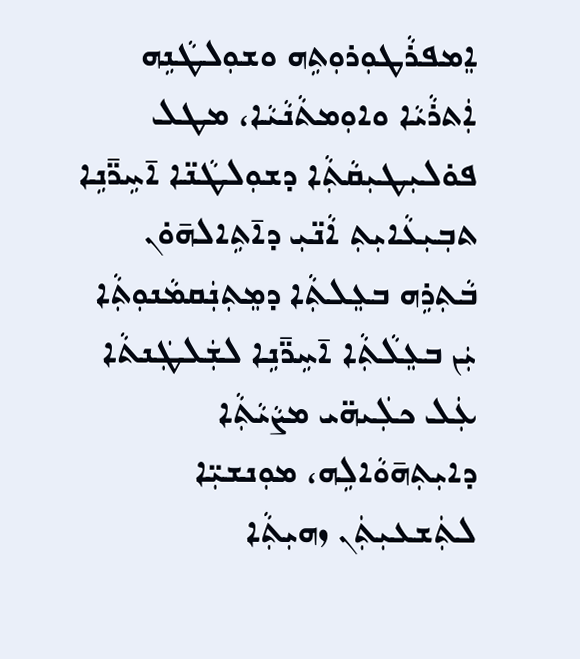ܐܸܡܦܪܵܛܘܼܪܘܼܬܹܗ ܘܫܘܼܠܛܵܢܹܗ ܐܲܬܪܵܝܵܐ ܘܐܘܼܡܬܵܢܵܝܵܐ، ܡܛܠ ܦܘ̇ܠܝܼܛܝܼܩܵܬܼܵܐ ܕܫܘܼܠܛܵܢ̈ܐ ܐ̄ܚܹܪ̈̄ܢܹܐ ܬܒܼܝܼܥܵܐܝܼܬܼ ܐܵܢ̈ܝܼ ܕܐ̄ܬܹܐܠܗ̄ܘ̇ܢ ܒܵܬܼܪܹܗ ܒܥܸܠܬܼܵܐ ܕܡܸܬܼܢܲܩܡܵܢܘܼܬܼܵܐ ܝܲܢ ܒܥܸܠܵܬܼܵܐ ܐ̄ܚܹܪ̈̄ܢܹܐ ܠܫܲܠܛܲܢܬܵܐ ܥܲܠ ܟܠܲܝܗ̈ܝ ܡܨܵܝܵܬܼܵܐ ܕܐܝܼܬܼܗ̄ܘܵܐܠܹܗ، ܡܘܼܢܫܝܼ̈ܐ ܠܬܲܫܥܝܼܬܲܢ ܙܗܝܼܬܼܵܐ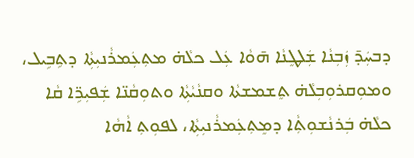ܕܒܚܲܕ̄ ܙܲܒܼܢܵܐ ܫܲܠܛܸܢܵܐ ܗ̄ܘܵܐ ܥܲܠ ܟܠܵܗ̇ ܡܬܼܥܲܡܪܵܢܝܼܬܼܵܐ ܕܬܹܒܹܝܠ، ܘܡܘܼܩܪܘܼܒܼܠܵܗ̇ ܬܸܫܡܫܬܵܐ ܘܩܢܵܝܵܬܼܵܐ ܘܬܘܼܩܵܢ̈ܐ ܫܲܦܝܼܪܹ̈ܐ ܩܵܐ ܟܠܵܗ̇ ܒܲܪܢܵܫܘܼܬܼܵܐ ܕܡܸܬܼܥܲܡܪܵܢܝܼܬܼܵܐ، ܠܦܘܼܬܼ ܐܵܗܵܐ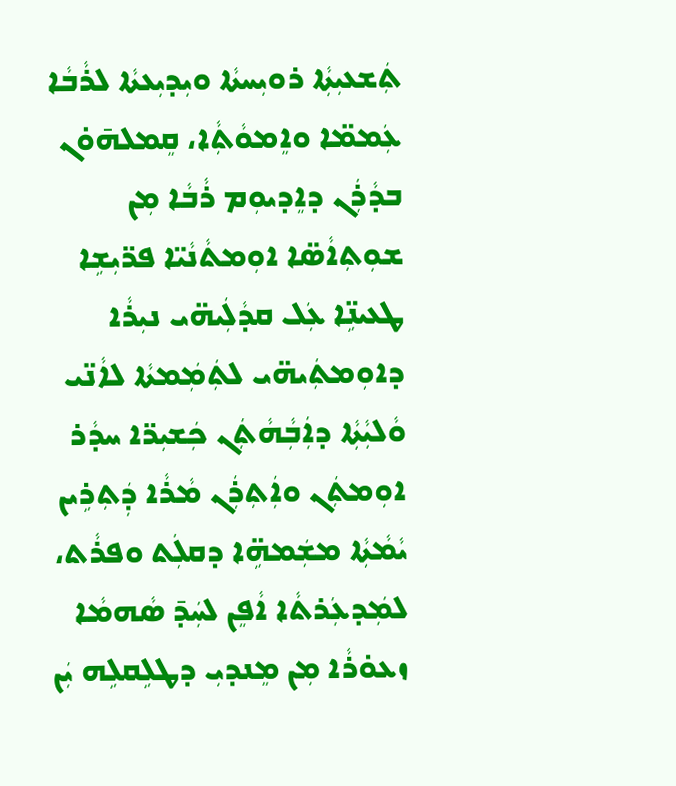ܬܲܫܥܝܼܬܼܵܐ ܪܘܝܼܚܬܵܐ ܘܝܼܕܝܼܥܬܵܐ ܠܪܵܒܵܐ ܥܲܡܡ̈ܐ ܘܐܸܡܘܵܬܼܵܐ، ܩܸܡܠܗ̄ܘ̇ܢ ܒܕܵܪܲܢ ܕܐܸܕܝܘܼܡ ܪܵܒܵܐ ܡܼܢ ܫܘܼܬܼܐܵܣ̈ܐ ܐܘܼܡܬܵܢܵܝ̈ܐ ܦܪ̈ܝܼܫܹܐ ܛܥܝܢܹ̈ܐ ܥܲܠ ܩܕܵܠܲܝܗ̈ܝ ܢܝܼܪܵܐ ܕܐܘܼܡܬܲܝܗ̈ܝ ܠܬܲܡܲܡܬܵܐ ܠܐܵܢ̈ܝ ܘܵܠܝܼܵܬܼܵܐ ܕܐܲܒܼܵܗܵܬܲܢ ܟܲܫܝܼܪ̈ܐ ܚܕܵܪ ܐܘܼܡܬܲܢ ܘܐܲܬܼܪܲܢ ܡܵܪܵܐ ܕܲܬܼܪܹܝܢ ܝܵܡܵܬܼܵܐ ܡܫܲܡܗܹ̈ܐ ܕܩܠܲܬ ܘܦܪܵܬ، ܠܡܲܕܥܲܪܬܵܐ ܐܵܦܸܢ ܠܚܲܕ̄ ܣܵܗܡܵܐ ܙܥܘ̇ܪܵܐ ܡܼܢ ܡܸܢܕܝܼ ܕܛܠܹܩܠܹܗ ܝܲܢ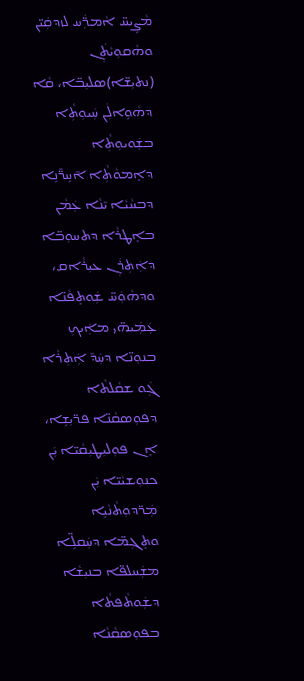ܡܵܨܹܝܚ̈ ܐܵܡܪ̈ܲܚ ܠܙܕܩܲܝ̈ܢ ܘܗܵܩܘܼܝܵܬܲܢ (ܢܬܝܼܫ̈ܐ)ܣܠܝܼܒ̈ܐ، ܩܵܐ ܕܗܵܘܹܐܠܲܢ ܚܲܝܘܼܬܼܵܐ ܒܫܲܘܝܘܼܬܼܵܐ ܕܐܸܡܘܵܬܼܵܐ ܐ̄ܚܹܪ̈̄ܢܹܐ ܕܒܚܵܝܵܐ ܝ̄ܢܵܐ ܥܲܡܵܢ ܒܐܸܛܪܵܐ ܕܬܚܘܼܒ̈ܐ ܕܐܲܬܼܪܲܢ ܥܝܼܪܵܐܩ، ܘܕܗܵܘܲܚ̈ ܫܲܘܬܸܦܵܢ̈ܐ ܥܲܡܲܝܗ̈ܝ ܡܐܲܝܟܼ ܒܢܘܼܢ̈ܐ ܕܚܲܕ̄ ܐܲܬܼܪܵܐ ܓܲܘ ܫܩܵܠܬܵܐ ܕܦܘܼܣܩܵܢ̈ܐ ܦܪ̈ܝܼܫܹܐ، ܐܸܢ ܦܘܼܠܝܼܛܝܼܩܵܝ̈ܐ ܝܲܢ ܟܢܘܼܫܝܵܝ̈ܐ ܝܲܢ ܡܲܪ̈ܕܘܼܬܵܢܵܝܹܐ ܘܬܸܓܼܡ̈ܐ ܕܚܲܩܠܹ̈ܐ ܡܫܲܚܠܦ̈ܐ ܒܢܝܼܫܵܐ ܕܫܲܘܬܵܦܬܵܐ ܒܦܘܼܣܩܵܢܵܐ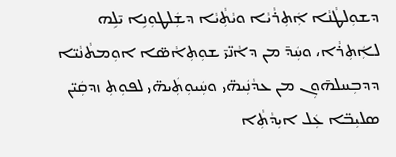ܕܫܘܼܠܛܵܢܵܐ ܐܲܬܼܪܵܝܵܐ ܘܝܵܬܼܵܝܵܐ ܕܫܲܠܛܘܼܢܹܐ ܝ̄ܠܹܗ ܠܐܲܬܼܪܵܐ، ܘܚܲܕ̄ ܡܢ ܕܐܵܢ̈ܝ̄ ܫܘܼܬܼܐܵܣ̈ܐ ܐܘܼܡܬܵܢܵܝ̈ܐ ܕܕܒܼܚܠܗ̄ܘܼܢ ܡܢ ܥܕܵܢܲܝܗ̈ܝ ܘܚܲܝܘܼܬܲܝܗ̈ܝ ܠܦܘܼܬܼ ܙܕܩܲܝ̈ܢ ܣܠܝܼܒ̈ܐ ܥܲܠ ܐܝܼܕܵܬܼܵܐ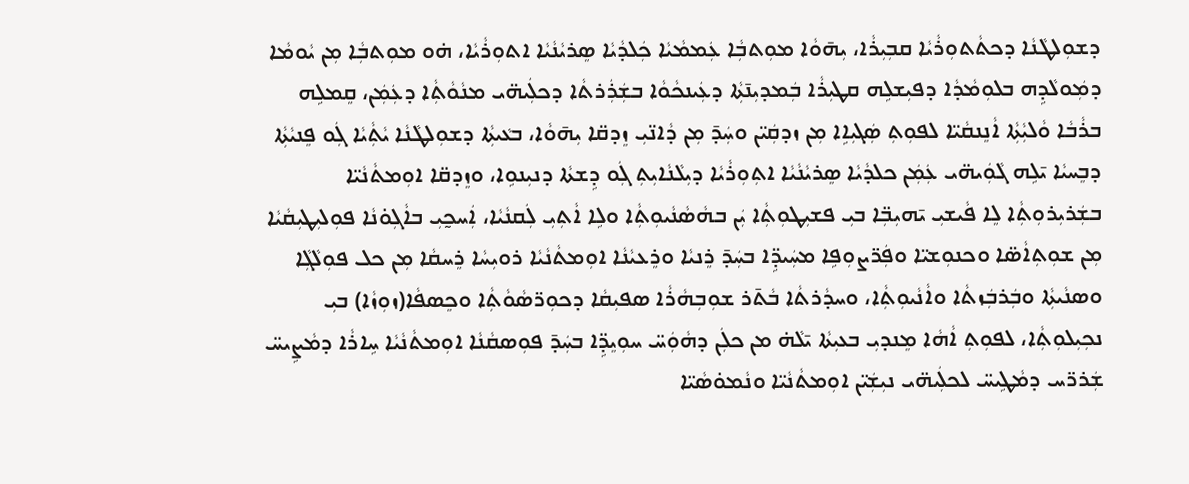ܕܫܘܼܠܛܵܢܵܐ ܕܟܬܵܬܘܼܪܵܝܵܐ ܩܒܼܝܼܪܵܐ، ܝܼܗ̄ܘܵܐ ܡܘܼܬܒܼܵܐ ܥܲܡܡܵܝܵܐ ܟܲܠܕܵܝܵܐ ܣܸܪܝܵܢܵܝܵܐ ܐܬܘܼܪܵܝܵܐ، ܗ̇ܘ ܡܘܼܬܒܼܵܐ ܡܼܢ ܝܵܘܡܵܐ ܕܡܲܘܠܵܕܹܗ ܒܠܘܼܡܵܕܵܐ ܕܦܝܼܫܠܹܗ ܩܛܝܼܪܵܐ ܒܲܡܕܝܼܢ̄ܬܼܵܐ ܕܥܲܝܢܟܵܘܵܐ ܒܫܲܪܲܪܬܵܐ ܕܟܠܲܝܗ̈ܝ ܡܢܵܘܵܬܼܵܐ ܕܥܲܡܲܢ، ܩܸܡܠܹܗ ܒܪܵܒܵܐ ܘܵܠܝܼܵܬܼܵܐ ܐܵܢܸܢܩܵܝ̈ܐ ܠܦܘܼܬܼ ܣܲܓܝܼܐܹܐ ܡܼܢ ܙܕܩܲܝ̈ܢ ܘܚܲܕ̄ ܡܼܢ ܕܵܐܢ̈ܝܼ ܙܸܕܩ̈ܐ ܝܼܗ̄ܘܵܐ، ܒܥܵܝܬܼܵܐ ܕܫܘܼܠܛܵܢܵܐ ܝܵܬܼܵܝܵܐ ܓܲܘ ܦܸܢܝܵܬܼܵܐ ܕܒܸܚܝܵܐ ܝ̄ܠܹܗ ܓܵܘܲܝܗ̈ܝ ܥܲܡܲܢ ܟܠܕܵܝܵܐ ܣܸܪܝܵܢܵܝܵܐ ܐܬܼܘܼܪܵܝܵܐ ܕܝܼܠܵܢܵܐܝܼܬܼ ܓܲܘ ܕܹܫܬܵܐ ܕܢܝܼܢܘܹܐ، ܘܙܸܕܩ̈ܐ ܐܘܼܡܬܵܢܵܝ̈ܐ ܒܫܲܪܝܼܪܘܼܬܼܵܐ ܠܸܐ ܦܵܝܫܝܼ ܝ̄ܗܝܼܒܼ̈ܐ ܒܝܼ ܦܫܝܼܛܘܼܬܼܵܐ ܝܲܢ ܒܗܵܣܵܢܵܝܘܼܬܼܵܐ ܘܠܹܐ ܐܵܬܼܝܼ ܠܲܩܢܵܝܵܐ، ܐܲܚܟ̰ܝܼ ܒܐܵܓܼܘ̇ܢܵܐ ܦܘܼܠܝܼܛܝܼܩܵܝܵܐ ܡܼܢ ܫܘܼܬܼܐܵܣ̈ܐ ܘܟܢܘܼܫܝ̈ܐ ܘܦܲܪ̈ܨܘܼܦܹܐ ܡܚܲܝܕܹ̈ܐ ܒܚܲܕ̄ ܪܸܢܝܵܐ ܘܪܸܥܝܵܢܵܐ ܐܘܼܡܬܵܢܵܝܵܐ ܪܘܝܼܚܵܐ ܪܸܚܩܵܐ ܡܼܢ ܟܠ ܦܘܼܠܵܓܼܵܐ ܘܣܢܵܝܬܼܵܐ ܘܒܲܪܒܲܙܬܵܐ ܘܐܵܢܵܝܘܼܬܼܵܐ، ܘܚܕܵܪܬܵܐ ܒܵܬ̄ܪ ܫܘܼܒܼܗܵܪܵܐ ܣܦܝܼܩܵܐ ܕܟܘܼܪ̈ܣܵܘܵܬܼܵܐ ܘܟܸܣܦܵܐ(ܙܘܼܙܵܐ) ܒܝܼ ܢܟܼܝܼܠܘܼܬܼܵܐ، ܠܦܘܼܬܼ ܐܵܗܵܐ ܡܸܢܕܝܼ ܒܥܝܼܬܵܐ ܝ̄ܠܵܗ̇ ܡܢ ܟܠܲܢ ܕܗܵܘܲܚ̈ ܚܘܼܝܸܕܹ̈ܐ ܒܚܲܕ̄ ܦܘܼܣܩܵܢܵܐ ܐܘܼܡܬܵܢܵܝܵܐ ܚܹܐܪܵܐ ܕܡܵܨܹܝܚ̈ ܫܲܪܪ̈ܚ ܕܡܵܛܹܝܚ̈ ܠܟܠܲܝܗ̈ܝ ܢܝܼܫܲܝ̈ܢ ܐܘܼܡܬܵܢܵܝ̈ܐ ܘܢܵܡܘ̇ܣܵܝ̈ܐ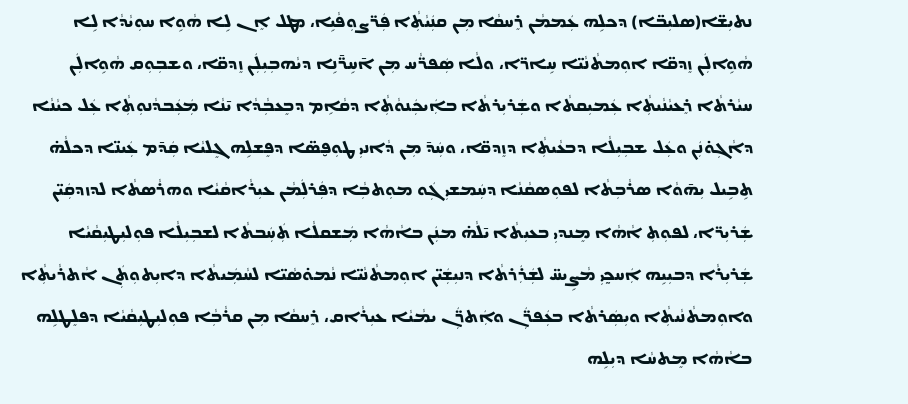ܢܬܝܼܫ̈ܐ(ܣܠܝܼܒ̈ܐ) ܕܟܠܹܗ ܥܲܡܡܵܢ ܪܸܚܩܵܐ ܡܼܢ ܩܢܲܝܵܬܼܵܐ ܦܲܪ̈ܨܘܼܦܵܝܹܐ، ܡܛܠ ܐܸܢ ܠܹܐ ܗܵܘܹܐ ܚܘܼܝܵܕܵܐ ܠܹܐ ܗܵܘܹܐܠܲܢ ܙܸܕܩ̈ܐ ܐܘܼܡܬܵܢܵܝ̈ܐ ܚܹܐܪ̈ܐ، ܘܠܵܐ ܣܲܦܪ̈ܵܚ ܡܼܢ ܐ̄ܚܹܪ̈̄ܢܹܐ ܕܝܵܗܒܼܝܼܠܲܢ ܙܸܕܩ̈ܐ، ܘܫܒܼܘܼܩ ܗܵܘܹܐܠܲܢ ܚܝܵܪܬܵܐ ܪܸܥܝܵܢܵܝܬܼܵܐ ܥܲܡܝܼܩܬܵܐ ܘܫܲܪܝܼܪܬܵܐ ܒܐܲܝܟܲܢܘܵܬܼܵܐ ܕܩܵܐܹܡ ܕܒܸܥܒܼܵܕܵܐ ܝ̄ܢܵܐ ܡܲܥܲܒܕܵܢܘܼܬܼܵܐ ܥܲܠ ܟܝܵܢܵܐ ܕܐܵܓܼܘ̇ܢܲܢ ܘܥܲܠ ܫܒܼܝܼܠܵܐ ܕܒܥܵܝܬܼܵܐ ܕܙܸܕܩ̈ܐ، ܘܚܲܕ̄ ܡܼܢ ܕܵܐܢܝܼ ܛܘܼܦ̮ܣ̈ܐ ܕܦܸܫܠܹܗ ܓܸܠܝܵܐ ܩܲܕ̄ܡ ܥܲܝܢ̈ܐ ܕܟܠܵܗ̇ ܬܹܒܹܝܠ ܝܼܗ̄ܘܵܐ ܣܪܵܒܼܬܵܐ ܠܦܘܼܣܩܵܢܵܐ ܕܚܲܡܫܝܼ ܓܲܘ ܡܘܼܬܒܼܵܐ ܕܦܲܪܠܲܡܵܢ ܥܝܼܪܵܐܩܵܝܵܐ ܘܗܪܵܣܬܵܐ ܠܕܙܕܩܲܝ̈ܢ ܫܲܪܝܼܪ̈ܐ، ܠܦܘܼܬܼ ܐܵܗܵܐ ܡܸܢܕܝܼ ܒܥܝܼܬܵܐ ܝ̄ܠܵܗ̇ ܡܢܲܢ ܒܐܵܗܵܐ ܡܲܫܩܠܵܐ ܬܲܚܲܒܬܵܐ ܠܫܒܼܝܼܠܵܐ ܦܘܼܠܝܼܛܝܼܩܵܝܵܐ ܫܲܪܝܼܪܵܐ ܕܒܝܼܝܹܗ ܐܲܚܟ̰ܝܼ ܡܵܨܹܝܚ̈ ܠܫܲܪܲܪܬܵܐ ܕܢܝܼܫܲܝ̈ܢ ܐܘܼܡܬܵܢܵܝ̈ܐ ܢܵܡܘ̇ܣܵܝ̈ܐ ܠܚܵܡܲܝܬܵܐ ܕܐܝܼܬܘܼܬܲܢ ܐܵܬܪܵܝܬܼܵܐ ܘܐܘܼܡܬܵܢܵܝܬܼܵܐ ܘܝܼܣܲܪܬܵܐ ܒܥܲܦܪ̈ܲܢ ܘܐܲܬܪ̈ܲܢ ܝܡܵܝܵܐ ܥܝܼܪܵܐܩ، ܪܸܚܩܵܐ ܡܼܢ ܩܪܵܒܼܵܐ ܦܘܼܠܝܼܛܝܼܩܵܝܵܐ ܕܦܠܸܛܠܹܗ ܒܐܵܗܵܐ ܡܸܬܚܵܐ ܕܝܼܠܹܗ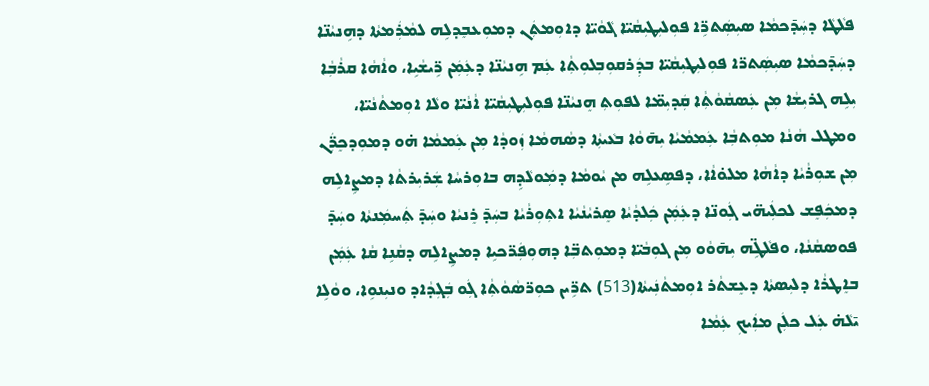ܦܠܵܛܵܐ ܕܚܲܕ̄ܟܡܵܐ ܣܝܼܣܲܬܪܹ̈ܐ ܦܘܼܠܝܼܛܝܼܩܵܝ̈ܐ ܓܵܘܵܝ̈ܐ ܕܐܘܼܡܬܲܢ ܕܡܘܼܥܒܸܕܠܹܗ ܠܡܵܪܲܡܬܵܐ ܕܗܹܢܝܵܢ̈ܐ ܕܚܲܕ̄ܟܡܵܐ ܣܝܼܣܲܬܪ̈ܐ ܦܘܼܠܝܼܛܝܼܩܵܝ̈ܐ ܒܕܲܪܩܘܼܒܼܠܘܼܬܼܵܐ ܥܲܡ ܗܹܢܝܵܢ̈ܐ ܕܥܲܡܲܢ ܪܹ̈ܝܫܵܝܹܐ، ܘܐܵܗܵܐ ܩܪܵܒܼܵܐ ܝܼܠܹܗ ܓܪܝܼܫܵܐ ܡܼܢ ܥܲܣܩܵܘܵܬܼܵܐ ܩܲܕܝܼܡ̈ܐ ܠܦܘܼܬܼ ܗܸܢܝܵܢ̈ܐ ܦܘܼܠܝܼܛܝܼܩܵܝ̈ܐ ܐܵܢܵܝ̈ܐ ܘܠܵܐ ܐܘܼܡܬܵܢܵܝ̈ܐ، ܘܡܛܠ ܗܵܢܵܐ ܡܘܼܬܒܼܵܐ ܥܲܡܡܵܝܵܐ ܝܼܗ̄ܘܵܐ ܒܥܵܝܬܼܵܐ ܕܣܵܗܡܵܐ ܙܲܘܕܵܐ ܡܼܢ ܥܲܡܡܵܐ ܗ̇ܘ ܕܡܘܼܕܟܸܪ̈ܲܢ ܡܼܢ ܫܘܼܪܵܝܵܐ ܕܐܵܗܵܐ ܡܠܘ̇ܐܵܐ، ܕܦܣܹܥܠܹܗ ܡܢ ܝܵܘܡܵܐ ܕܡܲܘܠܵܕܹܗ ܒܐܘܼܪܚܵܐ ܫܲܪܝܼܪܬܵܐ ܕܡܨܹܐܠܹܗ ܕܡܟܲܦܸܫ ܠܟܠܲܝܗ̈ܝ ܓܲܘܢ̈ܐ ܕܥܲܡܲܢ ܟܲܠܕܵܝܵܐ ܣܸܪܝܵܢܵܝܵܐ ܐܬܼܘܼܪܵܝܵܐ ܒܚܲܕ̄ ܪܸܢܝܵܐ ܘܚܲܕ̄ ܬܲܚܡܲܢܬܵܐ ܘܚܲܕ̄ ܦܘܣܩܵܢܵܐ، ܘܦܠܵܛܹ̈ܗ ܝܼܗ̄ܘܵܘ ܡܼܢ ܓܘܼܒܵܝ̈ܐ ܕܡܘܼܬܒܼ̈ܐ ܕܗܘܼܦܲܪ̈ܟܝܹܐ ܕܡܨܹܐܠܹܗ ܕܩܵܢܹܐ ܩܵܐ ܥܲܡܲܢ ܒܐܸܛܪܵܐ ܕܠܝܼܣܬܵܐ ܕܥܸܫܬܵܪ ܐܘܼܡܬܵܢܲܝܬܵܐ(513) ܬܪܹ̈ܝܢ ܟܘܼܪ̈ܣܵܘܵܬܼܵܐ ܓܲܘ ܒܲܓܼܕܵܐܕ ܘܢܝܼܢܘܹܐ، ܘܘܵܠܹܐ ܝ̄ܠܵܗ̇ ܥܲܠ ܟܠܲܢ ܡܐܲܝܟܼ ܥܲܡܵܐ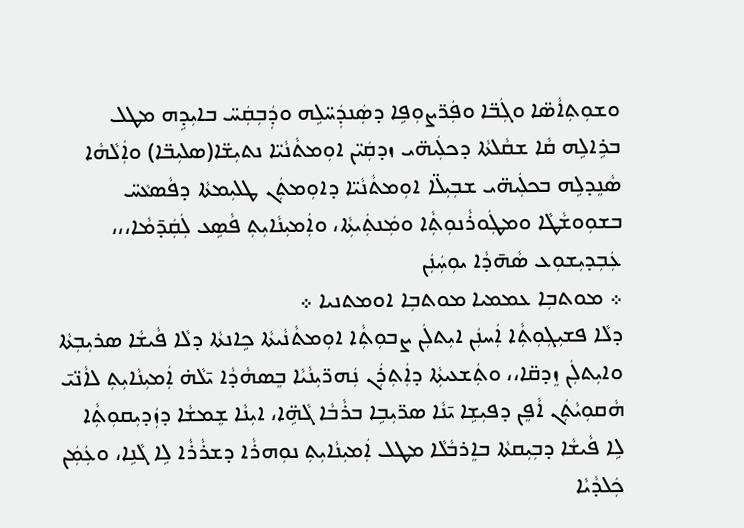ܘܫܘܼܬܼܐܵܣ̈ܐ ܘܓܲܒ̈ܐ ܘܦܲܪ̈ܨܘܼܦܹܐ ܕܣܲܢܕܲܚ̈ܠܹܗ ܘܕܲܒܼܩܲܚ̈ ܒܐܝܼܕܹܗ ܡܛܠ ܒܪܹܐܠܹܗ ܩܵܐ ܫܩܵܠܬܵܐ ܕܟܠܲܝܗ̈ܝ ܙܕܩܲܝ̈ܢ ܐܘܼܡܬܵܢܵܝ̈ܐ ܢܬܝܼܫ̈ܐ(ܣܠܝܼܒ̈ܐ) ܘܐܲܠܵܗܵܐ ܣܵܢܸܕܠܹܗ ܒܟܠܲܝܗ̈ܝ ܫܒܼܝܼܠ̈ܐ ܐܘܼܡܬܵܢܵܝ̈ܐ ܕܐܘܼܡܬܲܢ ܛܠܝܼܡܬܵܐ ܕܦܵܣܥܵܚ̈ ܒܫܘܼܘܫܵܛܵܐ ܘܡܛܲܘܪܵܢܘܼܬܼܵܐ ܘܡܲܢܬܲܝܬܼܵܐ، ܘܐܲܡܝܼܢܵܐܝܼܬܼ ܦܵܣܹܥ ܠܲܩܲܕ̄ܡܵܐ،،،
ܥܲܒܼܕܝܼܫܘܼܥ ܣܵܗ̄ܕܵܐ ܝܘܼܚܲܢܲܢ
܀ ܡܘܬܒܼܐ ܥܡܡܝܐ ܡܘܬܒܼܐ ܐܘܡܬܢܝܐ ܀
ܕܠܵܐ ܦܫܝܼܓܼܘܼܬܼܵܐ ܐܲܚܢܲܢ ܐܝܼܬܠܲܢ ܨܒܘܼܬܼܵܐ ܐܘܼܡܬܵܢܵܝܬܵܐ ܟܹܐܢܬܵܐ ܕܠܵܐ ܦܵܝܫܵܐ ܣܪܝܼܒܼܬܵܐ ܘܐܝܼܬܠܲܢ ܙܸܕܩ̈ܐ،، ܘܬܲܫܥܝܬܼܵܐ ܕܐܲܬܼܪܲܢ ܢܲܗܪ̈ܝܼܢܵܝܵܐ ܒܸܣܗܵܕܵܐ ܝ̄ܠܵܗ̇ ܐܲܡܝܼܢܵܐܝܼܬܼ ܠܐܵܢ̈ܝ̄ ܗܵܩܘܼܝܵܬܲܢ ܐܵܦܸܢ ܕܦܝܼܫܹܐ ܝ̄ܢܵܐ ܣܪ̈ܝܼܒܹܐ ܒܪܵܒܵܐ ܓܵܗܹ̈ܐ، ܐܝܼܢܵܐ ܫܸܡܫܵܐ ܕܙܲܕܝܼܩܘܼܬܼܵܐ ܠܹܐ ܦܵܝܫܵܐ ܕܒܼܝܼܩܬܵܐ ܒܐܸܪܒܵܠܵܐ ܡܛܠ ܐܲܡܝܼܢܵܐܝܼܬܼ ܢܘܼܗܪܵܐ ܕܫܪܵܪܵܐ ܠܹܐ ܓܵܢܹܐ، ܘܥܲܡܲܢ ܟܲܠܕܵܝܵܐ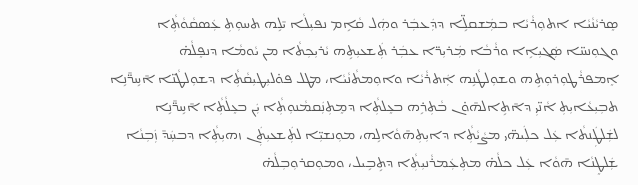ܣܸܪܝܵܢܵܝܵܐ ܐܬܘܼܪܵܝܵܐ ܒܡܲܫܩܠܹ̈ܐ ܕܕܲܥܒܲܪ ܘܗܲܠ ܩܵܐܹܡ ܢܦܝܼܠܵܐ ܝ̄ܠܹܗ ܬܚܘܼܬܼ ܥܲܣܩܵܘܵܬܼܵܐ ܘܓܘܼܢܚ̈ܐ ܣܲܓܝܼܐܹܐ ܘܪܵܒܵܐ ܡܲܪܝܼܪ̈ܐ ܥܒܲܪ ܬܲܫܥܝܼܬܹܗ ܝܵܪܝܼܟܼܬܵܐ ܡܢ ܝܵܘܡܵܐ ܕܢܦܸܠܵܗ̇ ܐܸܡܦܪܵܛܘܼܪܘܼܬܹܗ ܘܫܘܼܠܛܵܢܹܗ ܐܲܬܪܵܝܵܐ ܘܐܘܼܡܬܵܢܵܝܵܐ، ܡܛܠ ܦܘ̇ܠܝܼܛܝܼܩܵܬܼܵܐ ܕܫܘܼܠܛܵܢ̈ܐ ܐ̄ܚܹܪ̈̄ܢܹܐ ܬܒܼܝܼܥܵܐܝܼܬܼ ܐܵܢ̈ܝܼ ܕܐ̄ܬܹܐܠܗ̄ܘ̇ܢ ܒܵܬܼܪܹܗ ܒܥܸܠܬܼܵܐ ܕܡܸܬܼܢܲܩܡܵܢܘܼܬܼܵܐ ܝܲܢ ܒܥܸܠܵܬܼܵܐ ܐ̄ܚܹܪ̈̄ܢܹܐ ܠܫܲܠܛܲܢܬܵܐ ܥܲܠ ܟܠܲܝܗ̈ܝ ܡܨܵܝܵܬܼܵܐ ܕܐܝܼܬܼܗ̄ܘܵܐܠܹܗ، ܡܘܼܢܫܝܼ̈ܐ ܠܬܲܫܥܝܼܬܲܢ ܙܗܝܼܬܼܵܐ ܕܒܚܲܕ̄ ܙܲܒܼܢܵܐ ܫܲܠܛܸܢܵܐ ܗ̄ܘܵܐ ܥܲܠ ܟܠܵܗ̇ ܡܬܼܥܲܡܪܵܢܝܼܬܼܵܐ ܕܬܹܒܹܝܠ، ܘܡܘܼܩܪܘܼܒܼܠܵܗ̇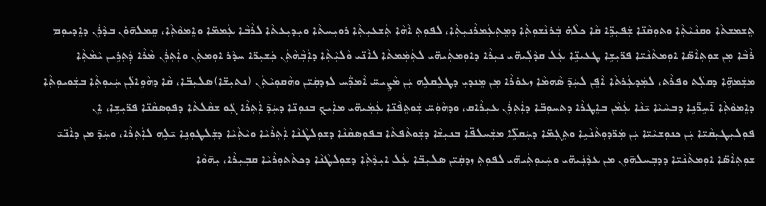ܬܸܫܡܫܬܵܐ ܘܩܢܵܝܵܬܼܵܐ ܘܬܘܼܩܵܢ̈ܐ ܫܲܦܝܼܪܹ̈ܐ ܩܵܐ ܟܠܵܗ̇ ܒܲܪܢܵܫܘܼܬܼܵܐ ܕܡܸܬܼܥܲܡܪܵܢܝܼܬܼܵܐ، ܠܦܘܼܬܼ ܐܵܗܵܐ ܬܲܫܥܝܼܬܼܵܐ ܪܘܝܼܚܬܵܐ ܘܝܼܕܝܼܥܬܵܐ ܠܪܵܒܵܐ ܥܲܡܡ̈ܐ ܘܐܸܡܘܵܬܼܵܐ، ܩܸܡܠܗ̄ܘ̇ܢ ܒܕܵܪܲܢ ܕܐܸܕܝܘܼܡ ܪܵܒܵܐ ܡܼܢ ܫܘܼܬܼܐܵܣ̈ܐ ܐܘܼܡܬܵܢܵܝ̈ܐ ܦܪ̈ܝܼܫܹܐ ܛܥܝܢܹ̈ܐ ܥܲܠ ܩܕܵܠܲܝܗ̈ܝ ܢܝܼܪܵܐ ܕܐܘܼܡܬܲܝܗ̈ܝ ܠܬܲܡܲܡܬܵܐ ܠܐܵܢ̈ܝ ܘܵܠܝܼܵܬܼܵܐ ܕܐܲܒܼܵܗܵܬܲܢ ܟܲܫܝܼܪ̈ܐ ܚܕܵܪ ܐܘܼܡܬܲܢ ܘܐܲܬܼܪܲܢ ܡܵܪܵܐ ܕܲܬܼܪܹܝܢ ܝܵܡܵܬܼܵܐ ܡܫܲܡܗܹ̈ܐ ܕܩܠܲܬ ܘܦܪܵܬ، ܠܡܲܕܥܲܪܬܵܐ ܐܵܦܸܢ ܠܚܲܕ̄ ܣܵܗܡܵܐ ܙܥܘ̇ܪܵܐ ܡܼܢ ܡܸܢܕܝܼ ܕܛܠܹܩܠܹܗ ܝܲܢ ܡܵܨܹܝܚ̈ ܐܵܡܪ̈ܲܚ ܠܙܕܩܲܝ̈ܢ ܘܗܵܩܘܼܝܵܬܲܢ (ܢܬܝܼܫ̈ܐ)ܣܠܝܼܒ̈ܐ، ܩܵܐ ܕܗܵܘܹܐܠܲܢ ܚܲܝܘܼܬܼܵܐ ܒܫܲܘܝܘܼܬܼܵܐ ܕܐܸܡܘܵܬܼܵܐ ܐ̄ܚܹܪ̈̄ܢܹܐ ܕܒܚܵܝܵܐ ܝ̄ܢܵܐ ܥܲܡܵܢ ܒܐܸܛܪܵܐ ܕܬܚܘܼܒ̈ܐ ܕܐܲܬܼܪܲܢ ܥܝܼܪܵܐܩ، ܘܕܗܵܘܲܚ̈ ܫܲܘܬܸܦܵܢ̈ܐ ܥܲܡܲܝܗ̈ܝ ܡܐܲܝܟܼ ܒܢܘܼܢ̈ܐ ܕܚܲܕ̄ ܐܲܬܼܪܵܐ ܓܲܘ ܫܩܵܠܬܵܐ ܕܦܘܼܣܩܵܢ̈ܐ ܦܪ̈ܝܼܫܹܐ، ܐܸܢ ܦܘܼܠܝܼܛܝܼܩܵܝ̈ܐ ܝܲܢ ܟܢܘܼܫܝܵܝ̈ܐ ܝܲܢ ܡܲܪ̈ܕܘܼܬܵܢܵܝܹܐ ܘܬܸܓܼܡ̈ܐ ܕܚܲܩܠܹ̈ܐ ܡܫܲܚܠܦ̈ܐ ܒܢܝܼܫܵܐ ܕܫܲܘܬܵܦܬܵܐ ܒܦܘܼܣܩܵܢܵܐ ܕܫܘܼܠܛܵܢܵܐ ܐܲܬܼܪܵܝܵܐ ܘܝܵܬܼܵܝܵܐ ܕܫܲܠܛܘܼܢܹܐ ܝ̄ܠܹܗ ܠܐܲܬܼܪܵܐ، ܘܚܲܕ̄ ܡܢ ܕܐܵܢ̈ܝ̄ ܫܘܼܬܼܐܵܣ̈ܐ ܐܘܼܡܬܵܢܵܝ̈ܐ ܕܕܒܼܚܠܗ̄ܘܼܢ ܡܢ ܥܕܵܢܲܝܗ̈ܝ ܘܚܲܝܘܼܬܲܝܗ̈ܝ ܠܦܘܼܬܼ ܙܕܩܲܝ̈ܢ ܣܠܝܼܒ̈ܐ ܥܲܠ ܐܝܼܕܵܬܼܵܐ ܕܫܘܼܠܛܵܢܵܐ ܕܟܬܵܬܘܼܪܵܝܵܐ ܩܒܼܝܼܪܵܐ، ܝܼܗ̄ܘܵܐ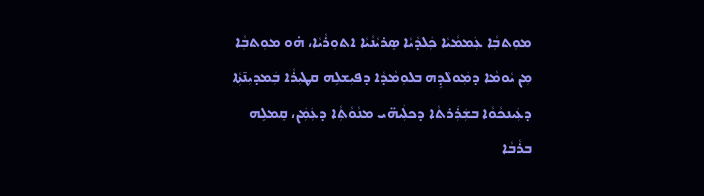ܡܘܼܬܒܼܵܐ ܥܲܡܡܵܝܵܐ ܟܲܠܕܵܝܵܐ ܣܸܪܝܵܢܵܝܵܐ ܐܬܘܼܪܵܝܵܐ، ܗ̇ܘ ܡܘܼܬܒܼܵܐ ܡܼܢ ܝܵܘܡܵܐ ܕܡܲܘܠܵܕܹܗ ܒܠܘܼܡܵܕܵܐ ܕܦܝܼܫܠܹܗ ܩܛܝܼܪܵܐ ܒܲܡܕܝܼܢ̄ܬܼܵܐ ܕܥܲܝܢܟܵܘܵܐ ܒܫܲܪܲܪܬܵܐ ܕܟܠܲܝܗ̈ܝ ܡܢܵܘܵܬܼܵܐ ܕܥܲܡܲܢ، ܩܸܡܠܹܗ ܒܪܵܒܵܐ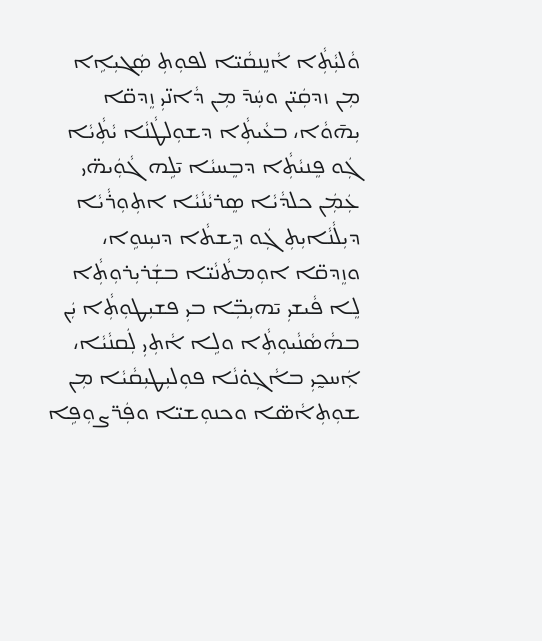ܘܵܠܝܼܵܬܼܵܐ ܐܵܢܸܢܩܵܝ̈ܐ ܠܦܘܼܬܼ ܣܲܓܝܼܐܹܐ ܡܼܢ ܙܕܩܲܝ̈ܢ ܘܚܲܕ̄ ܡܼܢ ܕܵܐܢ̈ܝܼ ܙܸܕܩ̈ܐ ܝܼܗ̄ܘܵܐ، ܒܥܵܝܬܼܵܐ ܕܫܘܼܠܛܵܢܵܐ ܝܵܬܼܵܝܵܐ ܓܲܘ ܦܸܢܝܵܬܼܵܐ ܕܒܸܚܝܵܐ ܝ̄ܠܹܗ ܓܵܘܲܝܗ̈ܝ ܥܲܡܲܢ ܟܠܕܵܝܵܐ ܣܸܪܝܵܢܵܝܵܐ ܐܬܼܘܼܪܵܝܵܐ ܕܝܼܠܵܢܵܐܝܼܬܼ ܓܲܘ ܕܹܫܬܵܐ ܕܢܝܼܢܘܹܐ، ܘܙܸܕܩ̈ܐ ܐܘܼܡܬܵܢܵܝ̈ܐ ܒܫܲܪܝܼܪܘܼܬܼܵܐ ܠܸܐ ܦܵܝܫܝܼ ܝ̄ܗܝܼܒܼ̈ܐ ܒܝܼ ܦܫܝܼܛܘܼܬܼܵܐ ܝܲܢ ܒܗܵܣܵܢܵܝܘܼܬܼܵܐ ܘܠܹܐ ܐܵܬܼܝܼ ܠܲܩܢܵܝܵܐ، ܐܲܚܟ̰ܝܼ ܒܐܵܓܼܘ̇ܢܵܐ ܦܘܼܠܝܼܛܝܼܩܵܝܵܐ ܡܼܢ ܫܘܼܬܼܐܵܣ̈ܐ ܘܟܢܘܼܫܝ̈ܐ ܘܦܲܪ̈ܨܘܼܦܹܐ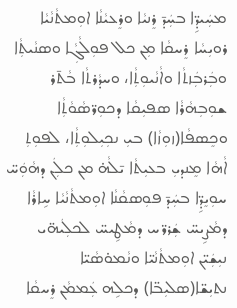ܡܚܲܝܕܹ̈ܐ ܒܚܲܕ̄ ܪܸܢܝܵܐ ܘܪܸܥܝܵܢܵܐ ܐܘܼܡܬܵܢܵܝܵܐ ܪܘܝܼܚܵܐ ܪܸܚܩܵܐ ܡܼܢ ܟܠ ܦܘܼܠܵܓܼܵܐ ܘܣܢܵܝܬܼܵܐ ܘܒܲܪܒܲܙܬܵܐ ܘܐܵܢܵܝܘܼܬܼܵܐ، ܘܚܕܵܪܬܵܐ ܒܵܬ̄ܪ ܫܘܼܒܼܗܵܪܵܐ ܣܦܝܼܩܵܐ ܕܟܘܼܪ̈ܣܵܘܵܬܼܵܐ ܘܟܸܣܦܵܐ(ܙܘܼܙܵܐ) ܒܝܼ ܢܟܼܝܼܠܘܼܬܼܵܐ، ܠܦܘܼܬܼ ܐܵܗܵܐ ܡܸܢܕܝܼ ܒܥܝܼܬܵܐ ܝ̄ܠܵܗ̇ ܡܢ ܟܠܲܢ ܕܗܵܘܲܚ̈ ܚܘܼܝܸܕܹ̈ܐ ܒܚܲܕ̄ ܦܘܼܣܩܵܢܵܐ ܐܘܼܡܬܵܢܵܝܵܐ ܚܹܐܪܵܐ ܕܡܵܨܹܝܚ̈ ܫܲܪܪ̈ܚ ܕܡܵܛܹܝܚ̈ ܠܟܠܲܝܗ̈ܝ ܢܝܼܫܲܝ̈ܢ ܐܘܼܡܬܵܢܵܝ̈ܐ ܘܢܵܡܘ̇ܣܵܝ̈ܐ ܢܬܝܼܫ̈ܐ(ܣܠܝܼܒ̈ܐ) ܕܟܠܹܗ ܥܲܡܡܵܢ ܪܸܚܩܵܐ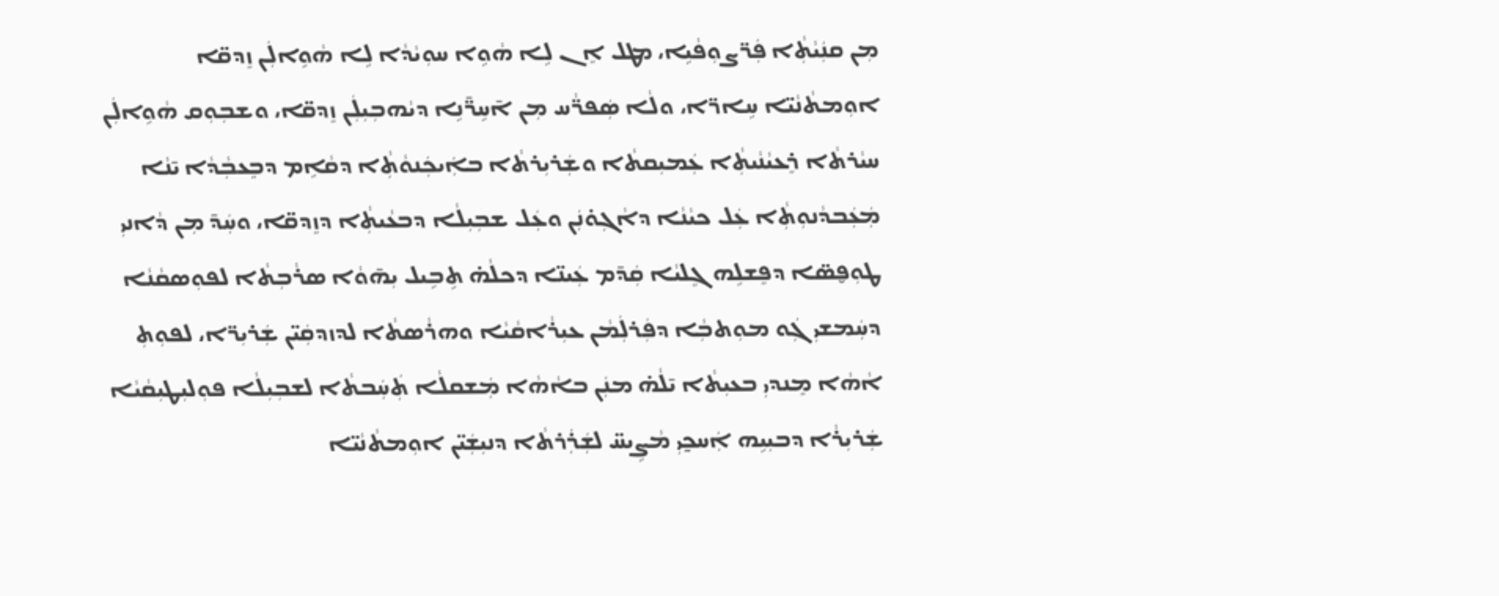ܡܼܢ ܩܢܲܝܵܬܼܵܐ ܦܲܪ̈ܨܘܼܦܵܝܹܐ، ܡܛܠ ܐܸܢ ܠܹܐ ܗܵܘܹܐ ܚܘܼܝܵܕܵܐ ܠܹܐ ܗܵܘܹܐܠܲܢ ܙܸܕܩ̈ܐ ܐܘܼܡܬܵܢܵܝ̈ܐ ܚܹܐܪ̈ܐ، ܘܠܵܐ ܣܲܦܪ̈ܵܚ ܡܼܢ ܐ̄ܚܹܪ̈̄ܢܹܐ ܕܝܵܗܒܼܝܼܠܲܢ ܙܸܕܩ̈ܐ، ܘܫܒܼܘܼܩ ܗܵܘܹܐܠܲܢ ܚܝܵܪܬܵܐ ܪܸܥܝܵܢܵܝܬܼܵܐ ܥܲܡܝܼܩܬܵܐ ܘܫܲܪܝܼܪܬܵܐ ܒܐܲܝܟܲܢܘܵܬܼܵܐ ܕܩܵܐܹܡ ܕܒܸܥܒܼܵܕܵܐ ܝ̄ܢܵܐ ܡܲܥܲܒܕܵܢܘܼܬܼܵܐ ܥܲܠ ܟܝܵܢܵܐ ܕܐܵܓܼܘ̇ܢܲܢ ܘܥܲܠ ܫܒܼܝܼܠܵܐ ܕܒܥܵܝܬܼܵܐ ܕܙܸܕܩ̈ܐ، ܘܚܲܕ̄ ܡܼܢ ܕܵܐܢܝܼ ܛܘܼܦ̮ܣ̈ܐ ܕܦܸܫܠܹܗ ܓܸܠܝܵܐ ܩܲܕ̄ܡ ܥܲܝܢ̈ܐ ܕܟܠܵܗ̇ ܬܹܒܹܝܠ ܝܼܗ̄ܘܵܐ ܣܪܵܒܼܬܵܐ ܠܦܘܼܣܩܵܢܵܐ ܕܚܲܡܫܝܼ ܓܲܘ ܡܘܼܬܒܼܵܐ ܕܦܲܪܠܲܡܵܢ ܥܝܼܪܵܐܩܵܝܵܐ ܘܗܪܵܣܬܵܐ ܠܕܙܕܩܲܝ̈ܢ ܫܲܪܝܼܪ̈ܐ، ܠܦܘܼܬܼ ܐܵܗܵܐ ܡܸܢܕܝܼ ܒܥܝܼܬܵܐ ܝ̄ܠܵܗ̇ ܡܢܲܢ ܒܐܵܗܵܐ ܡܲܫܩܠܵܐ ܬܲܚܲܒܬܵܐ ܠܫܒܼܝܼܠܵܐ ܦܘܼܠܝܼܛܝܼܩܵܝܵܐ ܫܲܪܝܼܪܵܐ ܕܒܝܼܝܹܗ ܐܲܚܟ̰ܝܼ ܡܵܨܹܝܚ̈ ܠܫܲܪܲܪܬܵܐ ܕܢܝܼܫܲܝ̈ܢ ܐܘܼܡܬܵܢܵܝ̈ܐ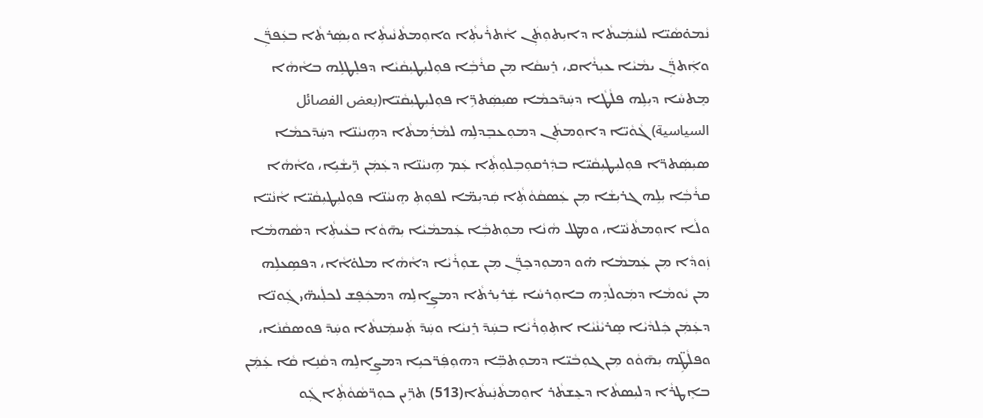ܢܵܡܘ̇ܣܵܝ̈ܐ ܠܚܵܡܲܝܬܵܐ ܕܐܝܼܬܘܼܬܲܢ ܐܵܬܪܵܝܬܼܵܐ ܘܐܘܼܡܬܵܢܵܝܬܼܵܐ ܘܝܼܣܲܪܬܵܐ ܒܥܲܦܪ̈ܲܢ ܘܐܲܬܪ̈ܲܢ ܝܡܵܝܵܐ ܥܝܼܪܵܐܩ، ܪܸܚܩܵܐ ܡܼܢ ܩܪܵܒܼܵܐ ܦܘܼܠܝܼܛܝܼܩܵܝܵܐ ܕܦܠܸܛܠܹܗ ܒܐܵܗܵܐ ܡܸܬܚܵܐ ܕܝܼܠܹܗ ܦܠܵܛܵܐ ܕܚܲܕ̄ܟܡܵܐ ܣܝܼܣܲܬܪܹ̈ܐ ܦܘܼܠܝܼܛܝܼܩܵܝ̈ܐ(بعض الفصائل السياسية) ܓܵܘܵܝ̈ܐ ܕܐܘܼܡܬܲܢ ܕܡܘܼܥܒܸܕܠܹܗ ܠܡܵܪܲܡܬܵܐ ܕܗܹܢܝܵܢ̈ܐ ܕܚܲܕ̄ܟܡܵܐ ܣܝܼܣܲܬܪ̈ܐ ܦܘܼܠܝܼܛܝܼܩܵܝ̈ܐ ܒܕܲܪܩܘܼܒܼܠܘܼܬܼܵܐ ܥܲܡ ܗܹܢܝܵܢ̈ܐ ܕܥܲܡܲܢ ܪܹ̈ܝܫܵܝܹܐ، ܘܐܵܗܵܐ ܩܪܵܒܼܵܐ ܝܼܠܹܗ ܓܪܝܼܫܵܐ ܡܼܢ ܥܲܣܩܵܘܵܬܼܵܐ ܩܲܕܝܼܡ̈ܐ ܠܦܘܼܬܼ ܗܸܢܝܵܢ̈ܐ ܦܘܼܠܝܼܛܝܼܩܵܝ̈ܐ ܐܵܢܵܝ̈ܐ ܘܠܵܐ ܐܘܼܡܬܵܢܵܝ̈ܐ، ܘܡܛܠ ܗܵܢܵܐ ܡܘܼܬܒܼܵܐ ܥܲܡܡܵܝܵܐ ܝܼܗ̄ܘܵܐ ܒܥܵܝܬܼܵܐ ܕܣܵܗܡܵܐ ܙܲܘܕܵܐ ܡܼܢ ܥܲܡܡܵܐ ܗ̇ܘ ܕܡܘܼܕܟܸܪ̈ܲܢ ܡܼܢ ܫܘܼܪܵܝܵܐ ܕܐܵܗܵܐ ܡܠܘ̇ܐܵܐ، ܕܦܣܹܥܠܹܗ ܡܢ ܝܵܘܡܵܐ ܕܡܲܘܠܵܕܹܗ ܒܐܘܼܪܚܵܐ ܫܲܪܝܼܪܬܵܐ ܕܡܨܹܐܠܹܗ ܕܡܟܲܦܸܫ ܠܟܠܲܝܗ̈ܝ ܓܲܘܢ̈ܐ ܕܥܲܡܲܢ ܟܲܠܕܵܝܵܐ ܣܸܪܝܵܢܵܝܵܐ ܐܬܼܘܼܪܵܝܵܐ ܒܚܲܕ̄ ܪܸܢܝܵܐ ܘܚܲܕ̄ ܬܲܚܡܲܢܬܵܐ ܘܚܲܕ̄ ܦܘܣܩܵܢܵܐ، ܘܦܠܵܛܹ̈ܗ ܝܼܗ̄ܘܵܘ ܡܼܢ ܓܘܼܒܵܝ̈ܐ ܕܡܘܼܬܒܼ̈ܐ ܕܗܘܼܦܲܪ̈ܟܝܹܐ ܕܡܨܹܐܠܹܗ ܕܩܵܢܹܐ ܩܵܐ ܥܲܡܲܢ ܒܐܸܛܪܵܐ ܕܠܝܼܣܬܵܐ ܕܥܸܫܬܵܪ ܐܘܼܡܬܵܢܲܝܬܵܐ(513) ܬܪܹ̈ܝܢ ܟܘܼܪ̈ܣܵܘܵܬܼܵܐ ܓܲܘ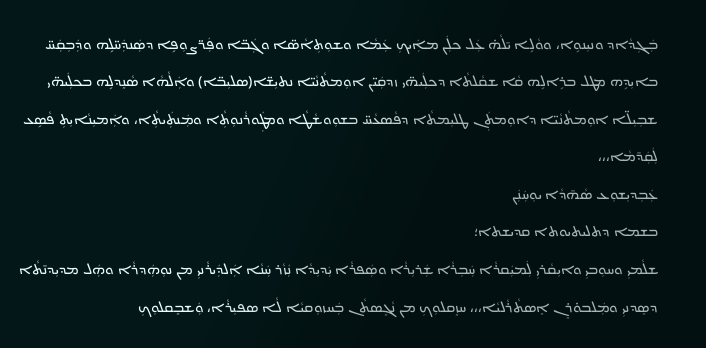ܒܲܓܼܕܵܐܕ ܘܢܝܼܢܘܹܐ، ܘܘܵܠܹܐ ܝ̄ܠܵܗ̇ ܥܲܠ ܟܠܲܢ ܡܐܲܝܟܼ ܥܲܡܵܐ ܘܫܘܼܬܼܐܵܣ̈ܐ ܘܓܲܒ̈ܐ ܘܦܲܪ̈ܨܘܼܦܹܐ ܕܣܲܢܕܲܚ̈ܠܹܗ ܘܕܲܒܼܩܲܚ̈ ܒܐܝܼܕܹܗ ܡܛܠ ܒܪܹܐܠܹܗ ܩܵܐ ܫܩܵܠܬܵܐ ܕܟܠܲܝܗ̈ܝ ܙܕܩܲܝ̈ܢ ܐܘܼܡܬܵܢܵܝ̈ܐ ܢܬܝܼܫ̈ܐ(ܣܠܝܼܒ̈ܐ) ܘܐܲܠܵܗܵܐ ܣܵܢܸܕܠܹܗ ܒܟܠܲܝܗ̈ܝ ܫܒܼܝܼܠ̈ܐ ܐܘܼܡܬܵܢܵܝ̈ܐ ܕܐܘܼܡܬܲܢ ܛܠܝܼܡܬܵܐ ܕܦܵܣܥܵܚ̈ ܒܫܘܼܘܫܵܛܵܐ ܘܡܛܲܘܪܵܢܘܼܬܼܵܐ ܘܡܲܢܬܲܝܬܼܵܐ، ܘܐܲܡܝܼܢܵܐܝܼܬܼ ܦܵܣܹܥ ܠܲܩܲܕ̄ܡܵܐ،،،
ܥܲܒܼܕܝܼܫܘܼܥ ܣܵܗ̄ܕܵܐ ܝܘܼܚܲܢܲܢ
ܒܫܡܐ ܕܬܠܝܬܝܘܬܐ ܩܕܝܫܬܐ؛
ܫܠܵܡܝܼ ܘܚܘܼܒܝܼ ܘܐܝܼܩܵܪܝܼ ܠܲܡܝܲܩܪܵܐ ܚܲܒܼܪܵܐ ܫܲܪܝܼܪܵܐ ܘܣܲܦܪܵܐ ܝܲܕܝܼܕܵܐ ܢܲܙܵܪ ܚܲܢܵܐ ܐܲܠܕܲܝܪܵܢܝܼ ܡܢ ܢܘܼܗܲܕܪܵܐ ܘܗܲܠ ܡܕܝܼܕܢ̄ܬܵܐ ܕܣܸܕܢܝܼ ܘܡܲܠܒܘ̇ܪܸܢ ܐܸܣܬܵܪܵܠܝܵܐ،،، ܚܙܸܩܠܘܼܟܼ ܡܢ ܢܵܓܸܣܬܵܢ ܒܲܚܙܘܼܩܝܵܐ ܠܵܐ ܣܦܝܼܪܵܐ، ܘܲܫܒܸܩܠܘܼܟܼ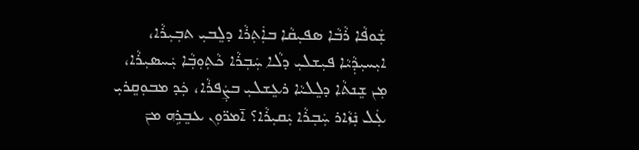ܫܲܘܦܵܐ ܪܵܒܵܐ ܣܦܝܼܩܵܐ ܒܐܲܬܼܪܵܐ ܕܠܸܒܝܼ ܬܒܼܝܼܪܵܐ، ܐܝܼܚܝܼܕܼܵܝܵܐ ܦܝܼܫܠܝܼ ܕܠܵܐ ܚܲܒܼܪܵܐ ܟܵܬܼܘܼܒܼܵܐ ܝܲܚܣܝܼܪܵܐ، ܡܼܢ ܫܸܢܬܵܐ ܕܠܸܠܝܵܐ ܪܥܸܫܠܝܼ ܒܨܲܦܪܵܐ، ܟܲܕ ܡܒܘܼܩܸܪܝܼ ܥܲܠ ܢܲܙܵܐܪ ܚܲܒܼܪܵܐ ܝܲܩܝܼܪܵܐ؟ ܐ̄ܡܪ̈ܘܼܢ ܥܒܸܪܹܗ ܡܢ̄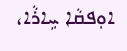ܐܘܼܦܩܵܐ ܚܹܐܪܵܐ،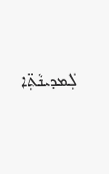ܠܲܡܕܝܢܵܬܼ̈ܐ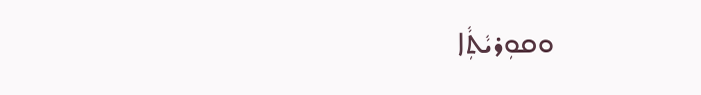ܘܩܘܼܪܝܵܬܼܵܐ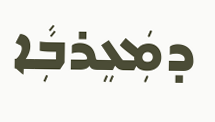ܕܡܲܥܸܪܒܼܵܐ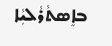ܒܐܸܣܬܵܪܵܠܝܼܵܐ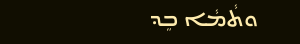ܘܬܵܡܵܐ ܒܸܕ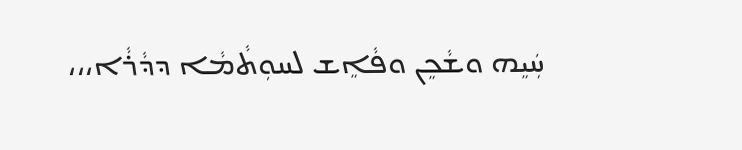ܚܲܝܸܗ ܘܫܵܟܸܢ ܘܦܵܐܸܫ ܠܚܘܼܬܵܡܵܐ ܕܕܵܪܵܐ،،،